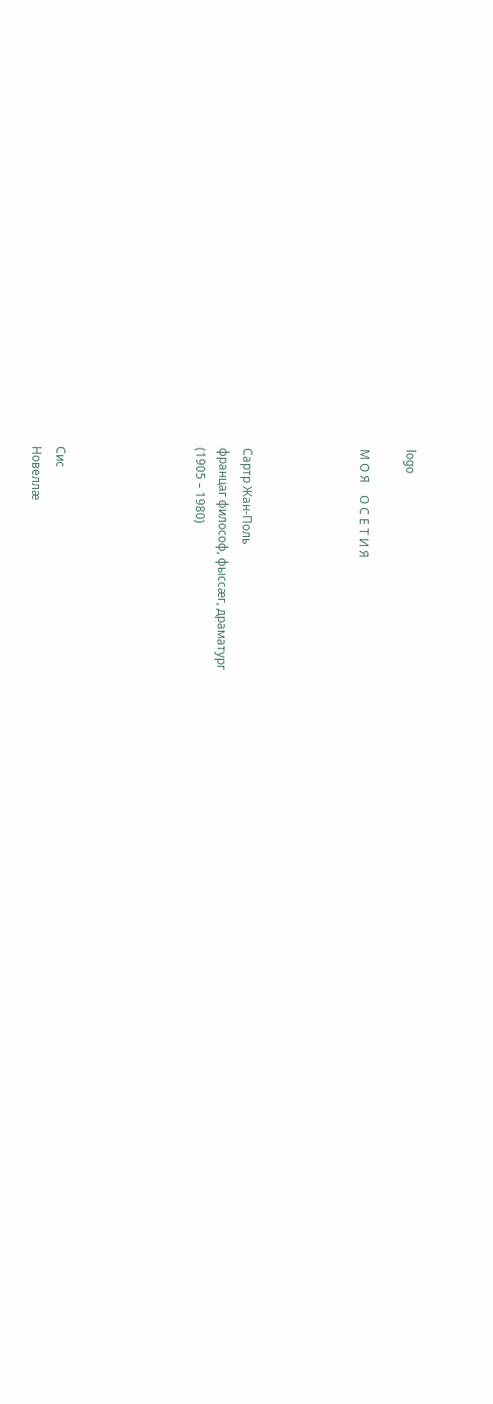logo

М О Я    О С Е Т И Я




Сартр Жан-Поль
францаг философ, фыссæг, драматург
(1905 – 1980)





Сис
Новеллæ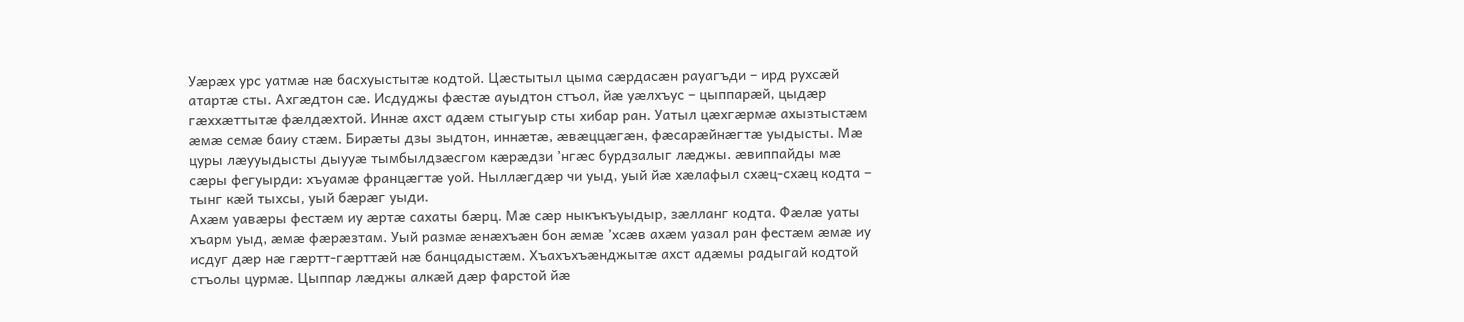Уæрæх урс уатмæ нæ басхуыстытæ кодтой. Цæстытыл цыма сæрдасæн рауагъди – ирд рухсæй атартæ сты. Ахгæдтон сæ. Исдуджы фæстæ ауыдтон стъол, йæ уæлхъус – цыппарæй, цыдæр гæххæттытæ фæлдæхтой. Иннæ ахст адæм стыгуыр сты хибар ран. Уатыл цæхгæрмæ ахызтыстæм æмæ семæ баиу стæм. Бирæты дзы зыдтон, иннæтæ, æвæццæгæн, фæсарæйнæгтæ уыдысты. Мæ цуры лæууыдысты дыууæ тымбылдзæсгом кæрæдзи ’нгæс бурдзалыг лæджы. æвиппайды мæ сæры фегуырди: хъуамæ францæгтæ уой. Ныллæгдæр чи уыд, уый йæ хæлафыл схæц-схæц кодта – тынг кæй тыхсы, уый бæрæг уыди.
Ахæм уавæры фестæм иу æртæ сахаты бæрц. Мæ сæр ныкъкъуыдыр, зæлланг кодта. Фæлæ уаты хъарм уыд, æмæ фæрæзтам. Уый размæ æнæхъæн бон æмæ ’хсæв ахæм уазал ран фестæм æмæ иу исдуг дæр нæ гæртт-гæрттæй нæ банцадыстæм. Хъахъхъæнджытæ ахст адæмы радыгай кодтой стъолы цурмæ. Цыппар лæджы алкæй дæр фарстой йæ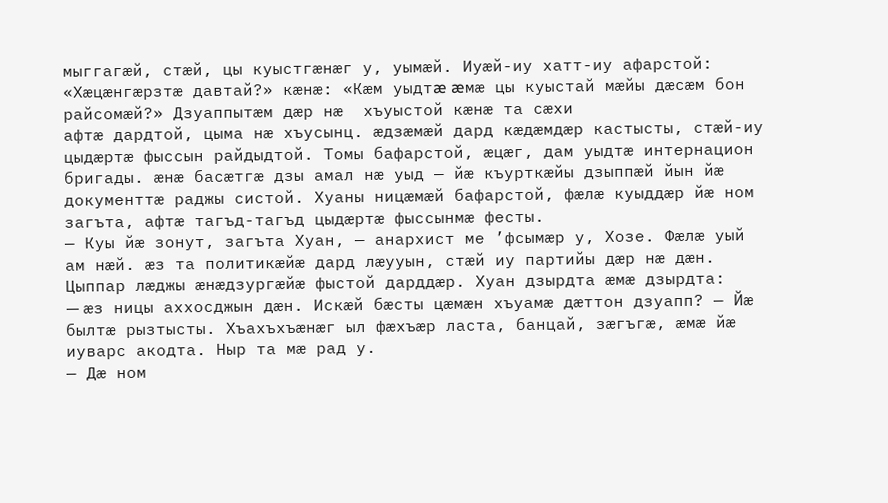мыггагæй, стæй, цы куыстгæнæг у, уымæй. Иуæй-иу хатт-иу афарстой: «Хæцæнгæрзтæ давтай?» кæнæ: «Кæм уыдтæ æмæ цы куыстай мæйы дæсæм бон райсомæй?» Дзуаппытæм дæр нæ  хъуыстой кæнæ та сæхи
афтæ дардтой, цыма нæ хъусынц. æдзæмæй дард кæдæмдæр кастысты, стæй-иу цыдæртæ фыссын райдыдтой. Томы бафарстой, æцæг, дам уыдтæ интернацион бригады. æнæ басæтгæ дзы амал нæ уыд — йæ къурткæйы дзыппæй йын йæ документтæ раджы систой. Хуаны ницæмæй бафарстой, фæлæ куыддæр йæ ном загъта, афтæ тагъд-тагъд цыдæртæ фыссынмæ фесты.
— Куы йæ зонут, загъта Хуан, — анархист ме ’фсымæр у, Хозе. Фæлæ уый ам нæй. æз та политикæйæ дард лæууын, стæй иу партийы дæр нæ дæн.
Цыппар лæджы æнæдзургæйæ фыстой дарддæр. Хуан дзырдта æмæ дзырдта:
— æз ницы аххосджын дæн. Искæй бæсты цæмæн хъуамæ дæттон дзуапп? — Йæ былтæ рызтысты. Хъахъхъæнæг ыл фæхъæр ласта, банцай, зæгъгæ, æмæ йæ иуварс акодта. Ныр та мæ рад у.
— Дæ ном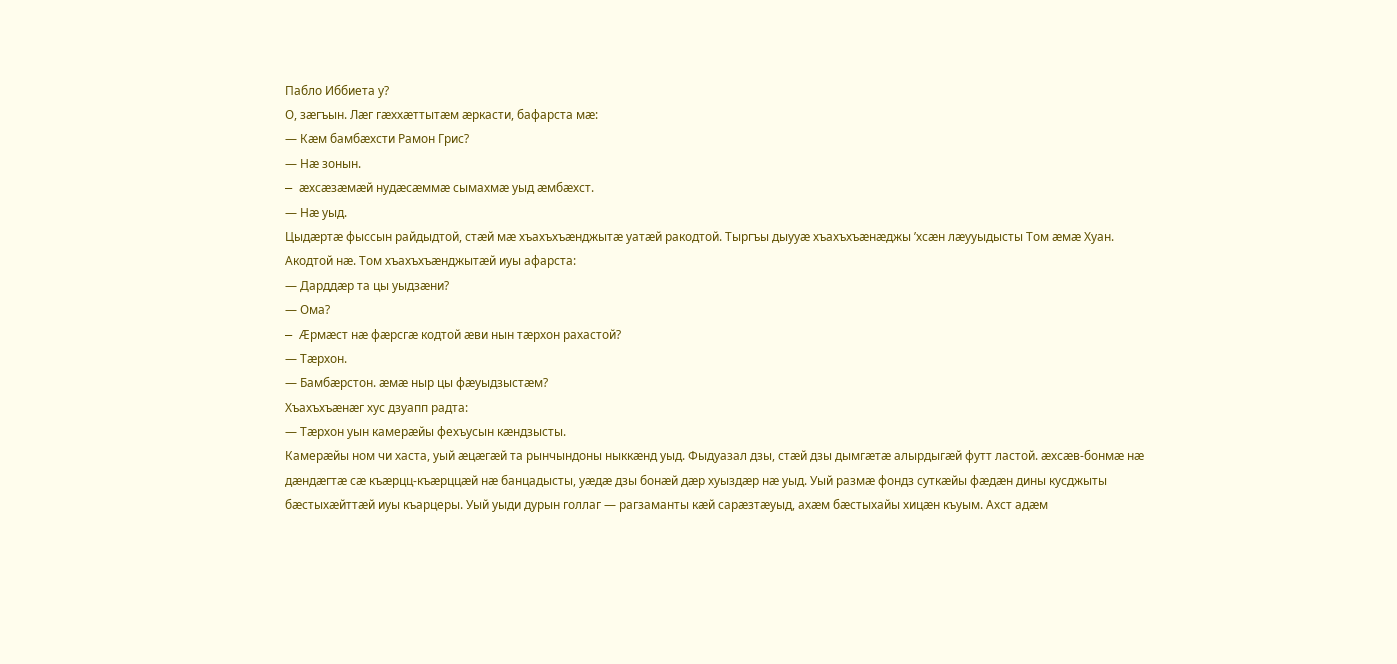Пабло Иббиета у?
О, зæгъын. Лæг гæххæттытæм æркасти, бафарста мæ:
— Кæм бамбæхсти Рамон Грис?
— Нæ зонын.
— æхсæзæмæй нудæсæммæ сымахмæ уыд æмбæхст.
— Нæ уыд.
Цыдæртæ фыссын райдыдтой, стæй мæ хъахъхъæнджытæ уатæй ракодтой. Тыргъы дыууæ хъахъхъæнæджы ’хсæн лæууыдысты Том æмæ Хуан. Акодтой нæ. Том хъахъхъæнджытæй иуы афарста:
— Дарддæр та цы уыдзæни?
— Ома?
— Æрмæст нæ фæрсгæ кодтой æви нын тæрхон рахастой?
— Тæрхон.
— Бамбæрстон. æмæ ныр цы фæуыдзыстæм?
Хъахъхъæнæг хус дзуапп радта:
— Тæрхон уын камерæйы фехъусын кæндзысты.
Камерæйы ном чи хаста, уый æцæгæй та рынчындоны ныккæнд уыд. Фыдуазал дзы, стæй дзы дымгæтæ алырдыгæй футт ластой. æхсæв-бонмæ нæ дæндæгтæ сæ къæрцц-къæрццæй нæ банцадысты, уæдæ дзы бонæй дæр хуыздæр нæ уыд. Уый размæ фондз суткæйы фæдæн дины кусджыты бæстыхæйттæй иуы къарцеры. Уый уыди дурын голлаг — рагзаманты кæй сарæзтæуыд, ахæм бæстыхайы хицæн къуым. Ахст адæм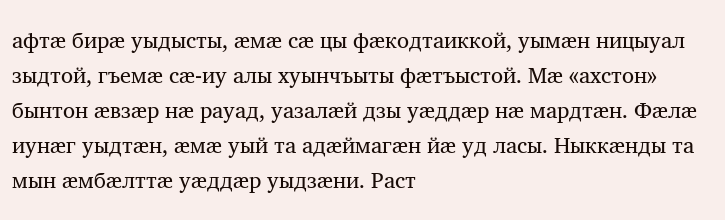афтæ бирæ уыдысты, æмæ сæ цы фæкодтаиккой, уымæн ницыуал зыдтой, гъемæ сæ-иу алы хуынчъыты фæтъыстой. Мæ «ахстон» бынтон æвзæр нæ рауад, уазалæй дзы уæддæр нæ мардтæн. Фæлæ иунæг уыдтæн, æмæ уый та адæймагæн йæ уд ласы. Ныккæнды та мын æмбæлттæ уæддæр уыдзæни. Раст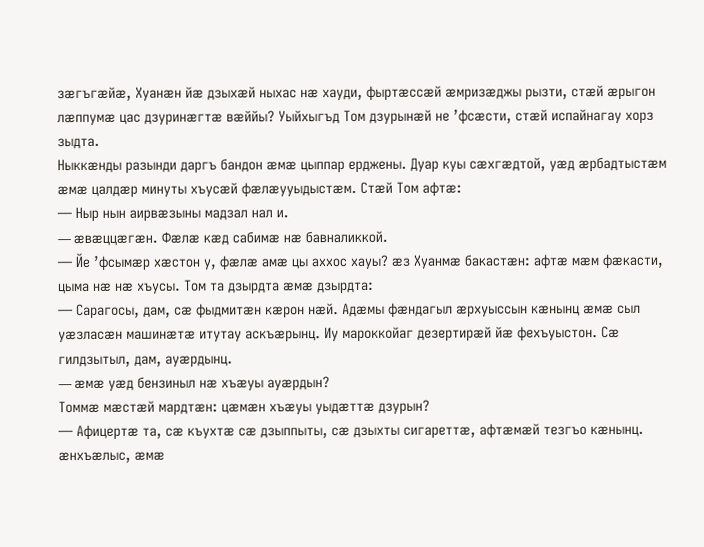зæгъгæйæ, Хуанæн йæ дзыхæй ныхас нæ хауди, фыртæссæй æмризæджы рызти, стæй æрыгон лæппумæ цас дзуринæгтæ вæййы? Уыйхыгъд Том дзурынæй не ’фсæсти, стæй испайнагау хорз зыдта.
Ныккæнды разынди даргъ бандон æмæ цыппар ерджены. Дуар куы сæхгæдтой, уæд æрбадтыстæм æмæ цалдæр минуты хъусæй фæлæууыдыстæм. Стæй Том афтæ:
— Ныр нын аирвæзыны мадзал нал и.
— æвæццæгæн. Фæлæ кæд сабимæ нæ бавналиккой.
— Йе ’фсымæр хæстон у, фæлæ амæ цы аххос хауы? æз Хуанмæ бакастæн: афтæ мæм фæкасти, цыма нæ нæ хъусы. Том та дзырдта æмæ дзырдта:
— Сарагосы, дам, сæ фыдмитæн кæрон нæй. Адæмы фæндагыл æрхуыссын кæнынц æмæ сыл уæзласæн машинæтæ итутау аскъæрынц. Иу мароккойаг дезертирæй йæ фехъуыстон. Сæ гилдзытыл, дам, ауæрдынц.
— æмæ уæд бензиныл нæ хъæуы ауæрдын?
Томмæ мæстæй мардтæн: цæмæн хъæуы уыдæттæ дзурын?
— Афицертæ та, сæ къухтæ сæ дзыппыты, сæ дзыхты сигареттæ, афтæмæй тезгъо кæнынц. æнхъæлыс, æмæ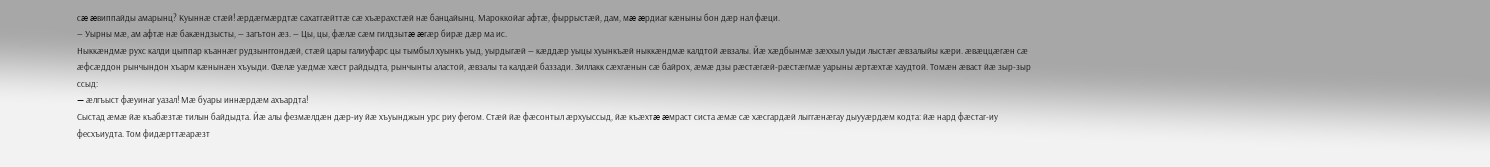сæ æвиппайды амарынц? Куыннæ стæй! æрдæгмæрдтæ сахатгæйттæ сæ хъæрахстæй нæ банцайынц. Мароккойаг афтæ, фыррыстæй, дам, мæ æрдиаг кæныны бон дæр нал фæци.
— Уырны мæ, ам афтæ нæ бакæндзысты, — загътон æз. — Цы, цы, фæлæ сæм гилдзытæ æгæр бирæ дæр ма ис.
Ныккæндмæ рухс калди цыппар къаннæг рудзынггондæй, стæй цары галиуфарс цы тымбыл хуынкъ уыд, уырдыгæй — кæддæр уыцы хуынкъæй ныккæндмæ калдтой æвзалы. Йæ хæдбынмæ зæххыл уыди лыстæг æвзалыйы кæри. æвæццæгæн сæ æфсæддон рынчындон хъарм кæнынæн хъуыди. Фæлæ уæдмæ хæст райдыдта, рынчынты аластой, æвзалы та калдæй баззади. Зиллакк сæхгæнын сæ байрох, æмæ дзы рæстæгæй-рæстæгмæ уарыны æртæхтæ хаудтой. Томæн æваст йæ зыр-зыр ссыд:
— æлгъыст фæуинаг уазал! Мæ буары иннæрдæм ахъардта!
Сыстад æмæ йæ къабæзтæ тилын байдыдта. Йæ алы фезмæлдæн дæр-иу йæ хъуынджын урс риу фегом. Стæй йæ фæсонтыл æрхуыссыд, йæ къæхтæ æмраст систа æмæ сæ хæсгардæй лыггæнæгау дыууæрдæм кодта: йæ нард фæстаг-иу фесхъиудта. Том фидæрттæарæзт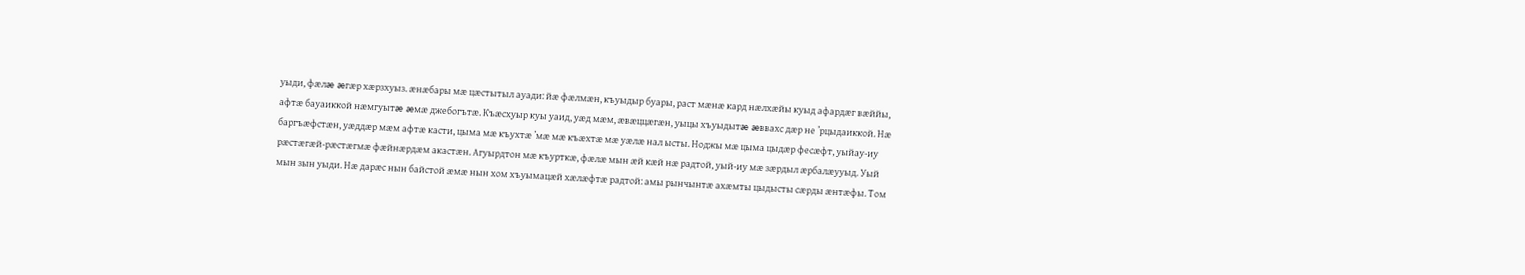уыди, фæлæ æгæр хæрзхуыз. æнæбары мæ цæстытыл ауади: йæ фæлмæн, къуыдыр буары, раст мæнæ кард нæлхæйы куыд афардæг вæййы, афтæ бауаиккой нæмгуытæ æмæ джебогътæ. Къæсхуыр куы уаид, уæд мæм, æвæццæгæн, уыцы хъуыдытæ æввахс дæр не ’рцыдаиккой. Нæ баргъæфстæн, уæддæр мæм афтæ касти, цыма мæ къухтæ ’мæ мæ къæхтæ мæ уæлæ нал ысты. Ноджы мæ цыма цыдæр фесæфт, уыйау-иу рæстæгæй-рæстæгмæ фæйнæрдæм акастæн. Агуырдтон мæ къурткæ, фæлæ мын æй кæй нæ радтой, уый-иу мæ зæрдыл æрбалæууыд. Уый мын зын уыди. Нæ дарæс нын байстой æмæ нын хом хъуымацæй хæлæфтæ радтой: амы рынчынтæ ахæмты цыдысты сæрды æнтæфы. Том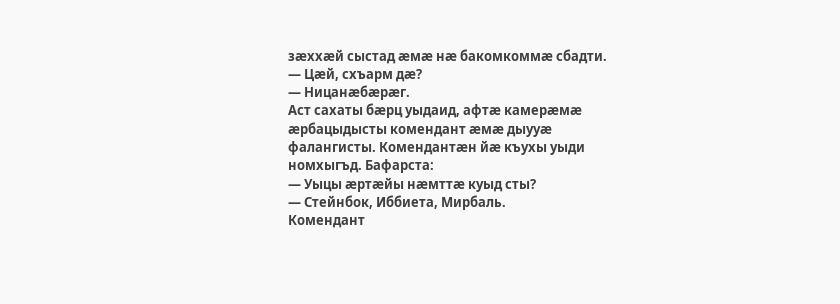зæххæй сыстад æмæ нæ бакомкоммæ сбадти.
— Цæй, схъарм дæ?
— Ницанæбæрæг.
Аст сахаты бæрц уыдаид, афтæ камерæмæ æрбацыдысты комендант æмæ дыууæ фалангисты. Комендантæн йæ къухы уыди номхыгъд. Бафарста:
— Уыцы æртæйы нæмттæ куыд сты?
— Стейнбок, Иббиета, Мирбаль.
Комендант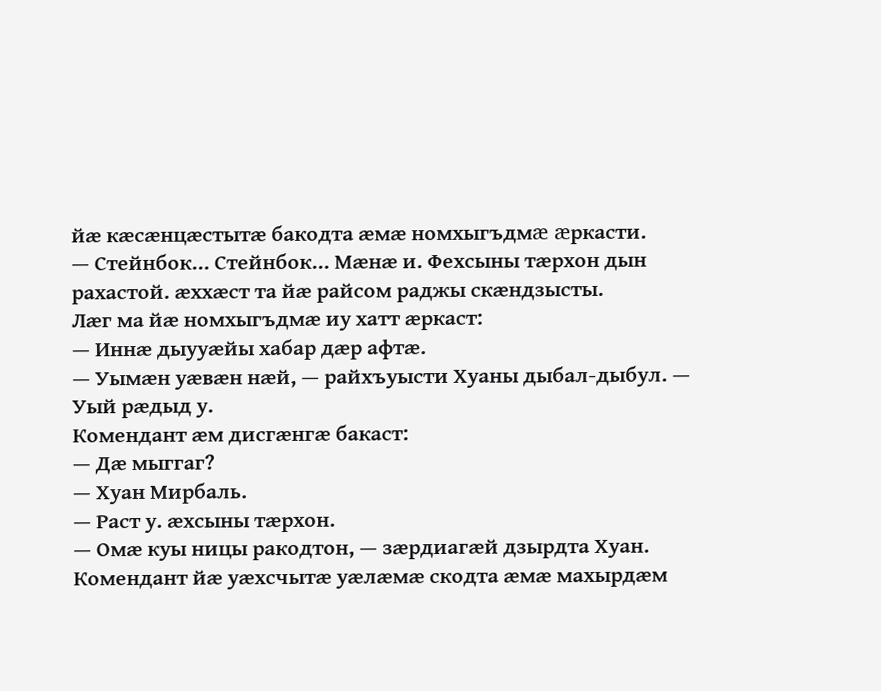йæ кæсæнцæстытæ бакодта æмæ номхыгъдмæ æркасти.
— Стейнбок... Стейнбок... Мæнæ и. Фехсыны тæрхон дын рахастой. æххæст та йæ райсом раджы скæндзысты.
Лæг ма йæ номхыгъдмæ иу хатт æркаст:
— Иннæ дыууæйы хабар дæр афтæ.
— Уымæн уæвæн нæй, — райхъуысти Хуаны дыбал-дыбул. — Уый рæдыд у.
Комендант æм дисгæнгæ бакаст:
— Дæ мыггаг?
— Хуан Мирбаль.
— Раст у. æхсыны тæрхон.
— Омæ куы ницы ракодтон, — зæрдиагæй дзырдта Хуан.
Комендант йæ уæхсчытæ уæлæмæ скодта æмæ махырдæм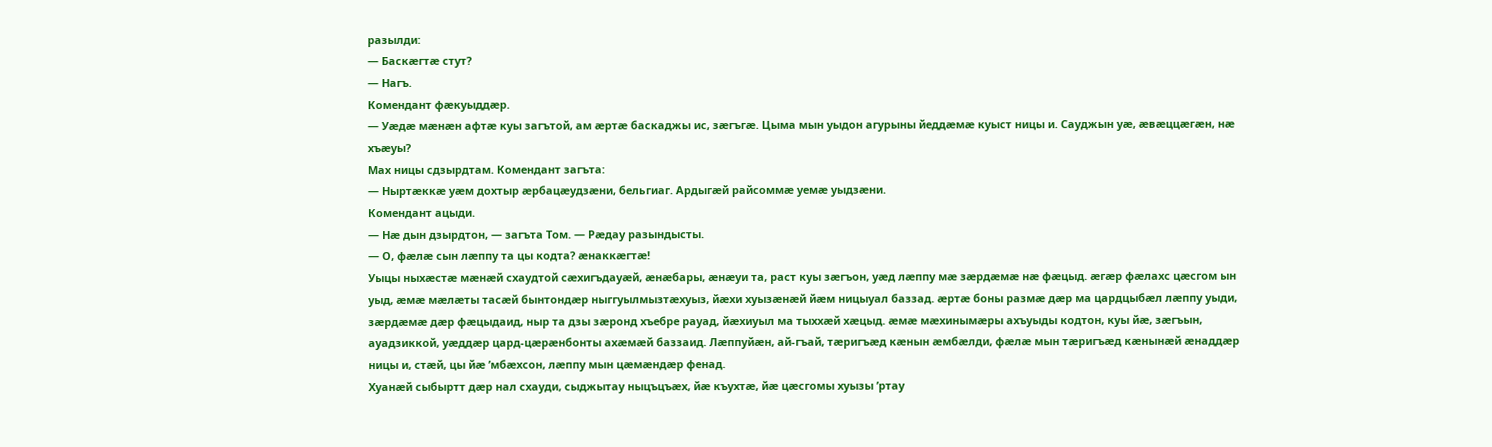разылди:
— Баскæгтæ стут?
— Нагъ.
Комендант фæкуыддæр.
— Уæдæ мæнæн афтæ куы загътой, ам æртæ баскаджы ис, зæгъгæ. Цыма мын уыдон агурыны йеддæмæ куыст ницы и. Сауджын уæ, æвæццæгæн, нæ хъæуы?
Мах ницы сдзырдтам. Комендант загъта:
— Ныртæккæ уæм дохтыр æрбацæудзæни, бельгиаг. Ардыгæй райсоммæ уемæ уыдзæни.
Комендант ацыди.
— Нæ дын дзырдтон, — загъта Том. — Рæдау разындысты.
— О, фæлæ сын лæппу та цы кодта? æнаккæгтæ!
Уыцы ныхæстæ мæнæй схаудтой сæхигъдауæй, æнæбары, æнæуи та, раст куы зæгъон, уæд лæппу мæ зæрдæмæ нæ фæцыд. æгæр фæлахс цæсгом ын уыд, æмæ мæлæты тасæй бынтондæр ныггуылмызтæхуыз, йæхи хуызæнæй йæм ницыуал баззад. æртæ боны размæ дæр ма цардцыбæл лæппу уыди, зæрдæмæ дæр фæцыдаид, ныр та дзы зæронд хъебре рауад, йæхиуыл ма тыххæй хæцыд. æмæ мæхинымæры ахъуыды кодтон, куы йæ, зæгъын, ауадзиккой, уæддæр цард-цæрæнбонты ахæмæй баззаид. Лæппуйæн, ай-гъай, тæригъæд кæнын æмбæлди, фæлæ мын тæригъæд кæнынæй æнаддæр ницы и, стæй, цы йæ ’мбæхсон, лæппу мын цæмæндæр фенад.
Хуанæй сыбыртт дæр нал схауди, сыджытау ныцъцъæх, йæ къухтæ, йæ цæсгомы хуызы ’ртау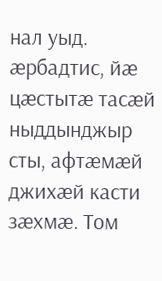нал уыд. æрбадтис, йæ цæстытæ тасæй ныддынджыр сты, афтæмæй джихæй касти зæхмæ. Том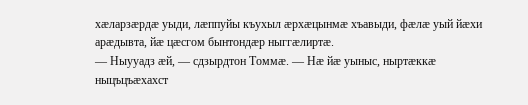хæларзæрдæ уыди, лæппуйы къухыл æрхæцынмæ хъавыди, фæлæ уый йæхи арæдывта, йæ цæсгом бынтондæр ныггæлиртæ.
— Ныууадз æй, — сдзырдтон Томмæ. — Нæ йæ уыныс, ныртæккæ ныцъцъæхахст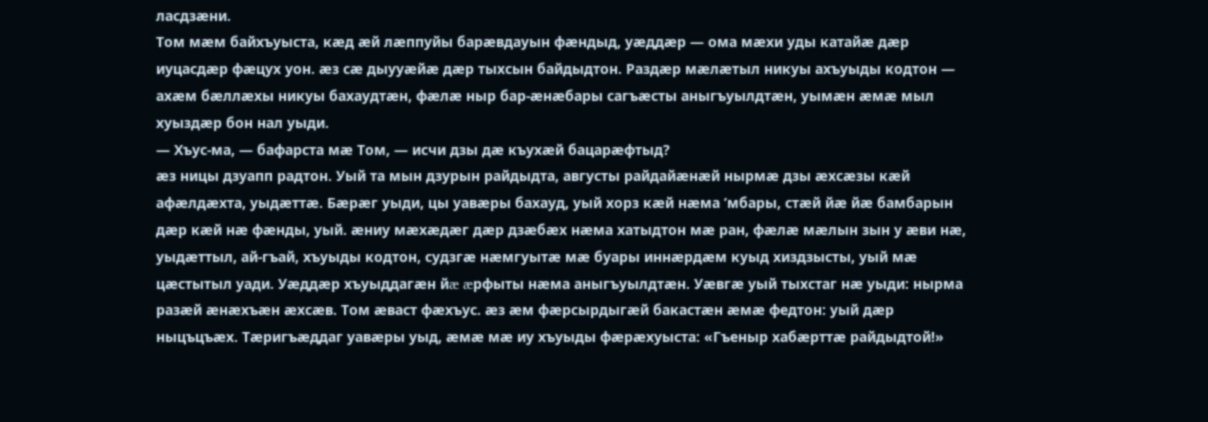ласдзæни.
Том мæм байхъуыста, кæд æй лæппуйы барæвдауын фæндыд, уæддæр — ома мæхи уды катайæ дæр иуцасдæр фæцух уон. æз сæ дыууæйæ дæр тыхсын байдыдтон. Раздæр мæлæтыл никуы ахъуыды кодтон — ахæм бæллæхы никуы бахаудтæн, фæлæ ныр бар-æнæбары сагъæсты аныгъуылдтæн, уымæн æмæ мыл хуыздæр бон нал уыди.
— Хъус-ма, — бафарста мæ Том, — исчи дзы дæ къухæй бацарæфтыд?
æз ницы дзуапп радтон. Уый та мын дзурын райдыдта, августы райдайæнæй нырмæ дзы æхсæзы кæй афæлдæхта, уыдæттæ. Бæрæг уыди, цы уавæры бахауд, уый хорз кæй нæма ’мбары, стæй йæ йæ бамбарын дæр кæй нæ фæнды, уый. æниу мæхæдæг дæр дзæбæх нæма хатыдтон мæ ран, фæлæ мæлын зын у æви нæ, уыдæттыл, ай-гъай, хъуыды кодтон, судзгæ нæмгуытæ мæ буары иннæрдæм куыд хиздзысты, уый мæ цæстытыл уади. Уæддæр хъуыддагæн йæ æрфыты нæма аныгъуылдтæн. Уæвгæ уый тыхстаг нæ уыди: нырма разæй æнæхъæн æхсæв. Том æваст фæхъус. æз æм фæрсырдыгæй бакастæн æмæ федтон: уый дæр ныцъцъæх. Тæригъæддаг уавæры уыд, æмæ мæ иу хъуыды фæрæхуыста: «Гъеныр хабæрттæ райдыдтой!»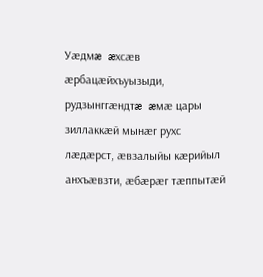Уæдмæ æхсæв æрбацæйхъуызыди, рудзынггæндтæ æмæ цары зиллаккæй мынæг рухс лæдæрст, æвзалыйы кæрийыл анхъæвзти, æбæрæг тæппытæй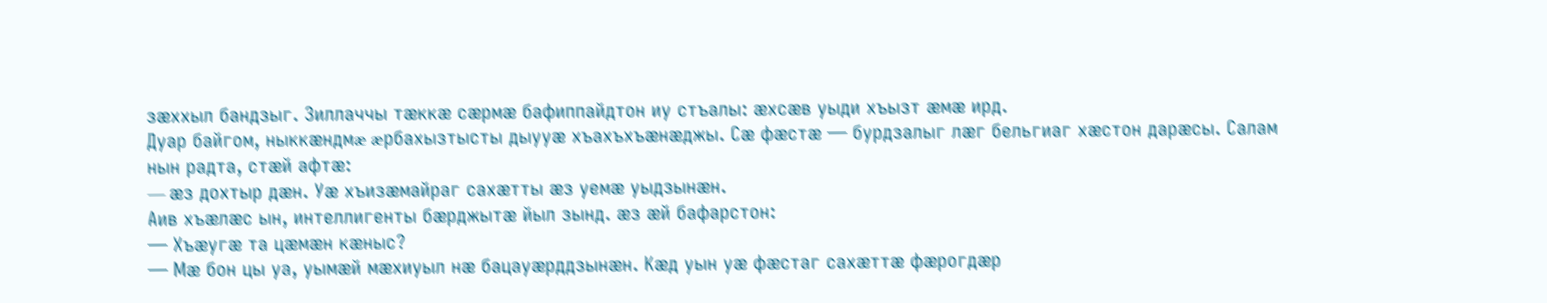зæххыл бандзыг. Зиллаччы тæккæ сæрмæ бафиппайдтон иу стъалы: æхсæв уыди хъызт æмæ ирд.
Дуар байгом, ныккæндмæ æрбахызтысты дыууæ хъахъхъæнæджы. Сæ фæстæ — бурдзалыг лæг бельгиаг хæстон дарæсы. Салам нын радта, стæй афтæ:
— æз дохтыр дæн. Уæ хъизæмайраг сахæтты æз уемæ уыдзынæн.
Аив хъæлæс ын, интеллигенты бæрджытæ йыл зынд. æз æй бафарстон:
— Хъæугæ та цæмæн кæныс?
— Мæ бон цы уа, уымæй мæхиуыл нæ бацауæрддзынæн. Кæд уын уæ фæстаг сахæттæ фæрогдæр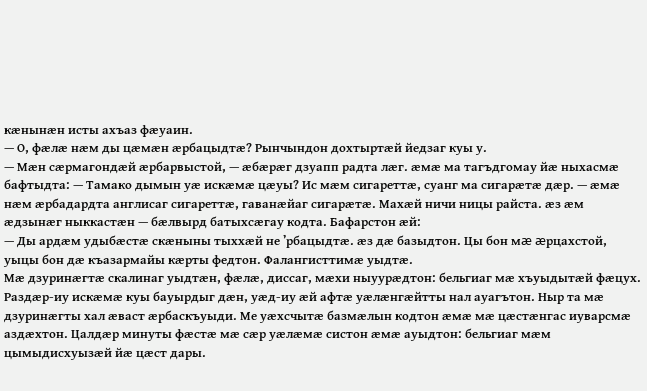кæнынæн исты ахъаз фæуаин.
— О, фæлæ нæм ды цæмæн æрбацыдтæ? Рынчындон дохтыртæй йедзаг куы у.
— Мæн сæрмагондæй æрбарвыстой, — æбæрæг дзуапп радта лæг. æмæ ма тагъдгомау йæ ныхасмæ бафтыдта: — Тамако дымын уæ искæмæ цæуы? Ис мæм сигареттæ, суанг ма сигарæтæ дæр. — æмæ нæм æрбадардта англисаг сигареттæ, гаванæйаг сигарæтæ. Махæй ничи ницы райста. æз æм æдзынæг ныккастæн — бæлвырд батыхсæгау кодта. Бафарстон æй:
— Ды ардæм удыбæстæ скæныны тыххæй не ’рбацыдтæ. æз дæ базыдтон. Цы бон мæ æрцахстой, уыцы бон дæ къазармайы кæрты федтон. Фалангисттимæ уыдтæ.
Мæ дзуринæгтæ скалинаг уыдтæн, фæлæ, диссаг, мæхи ныуурæдтон: бельгиаг мæ хъуыдытæй фæцух. Раздæр-иу искæмæ куы бауырдыг дæн, уæд-иу æй афтæ уæлæнгæйтты нал ауагътон. Ныр та мæ дзуринæгты хал æваст æрбаскъуыди. Ме уæхсчытæ базмæлын кодтон æмæ мæ цæстæнгас иуварсмæ аздæхтон. Цалдæр минуты фæстæ мæ сæр уæлæмæ систон æмæ ауыдтон: бельгиаг мæм цымыдисхуызæй йæ цæст дары.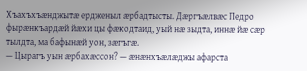Хъахъхъæнджытæ ердженыл æрбадтысты. Дæргъæлвæс Педро фырæнкъардæй йæхи цы фæкодтаид, уый нæ зыдта, иннæ йæ сæр тылдта, ма бафынæй уон, зæгъгæ.
— Цырагъ уын æрбахæссон? — æнæнхъæлæджы афарста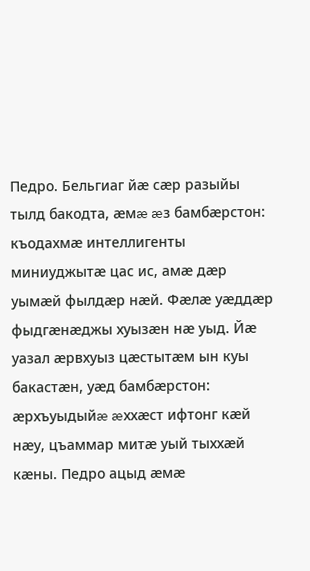Педро. Бельгиаг йæ сæр разыйы тылд бакодта, æмæ æз бамбæрстон: къодахмæ интеллигенты миниуджытæ цас ис, амæ дæр уымæй фылдæр нæй. Фæлæ уæддæр фыдгæнæджы хуызæн нæ уыд. Йæ уазал æрвхуыз цæстытæм ын куы бакастæн, уæд бамбæрстон: æрхъуыдыйæ æххæст ифтонг кæй нæу, цъаммар митæ уый тыххæй кæны. Педро ацыд æмæ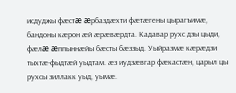исдуджы фæстæ æрбаздæхти фæтæгены цырагъимæ, бандоны кæрон æй æрæвæрдта. Кадавар рухс дзы цыди, фæлæ æппыннæйы бæсты бæззыд. Уыйразмæ кæрæдзи тыхтæ-фыдтæй уыдтам. æз иудзæвгар фæкастæн, царыл цы рухсы зиллакк уыд, уымæ.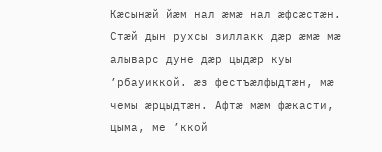Кæсынæй йæм нал æмæ нал æфсæстæн. Стæй дын рухсы зиллакк дæр æмæ мæ алыварс дуне дæр цыдæр куы ’рбауиккой. æз фестъæлфыдтæн, мæ чемы æрцыдтæн. Афтæ мæм фæкасти, цыма, ме ’ккой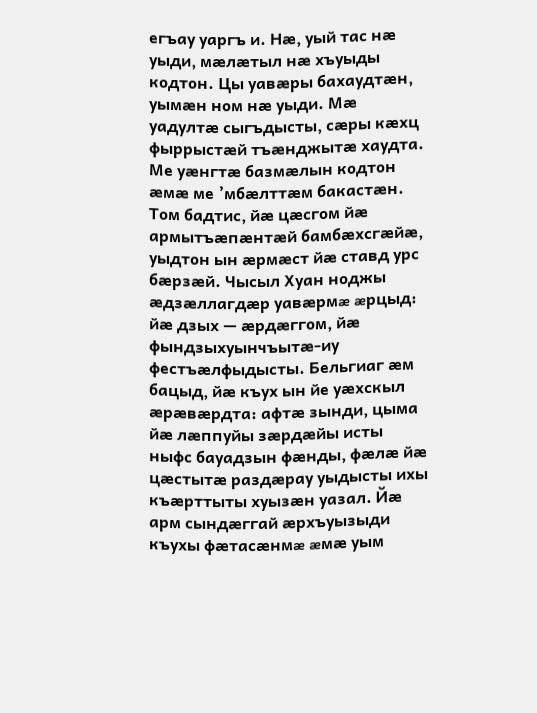егъау уаргъ и. Нæ, уый тас нæ уыди, мæлæтыл нæ хъуыды кодтон. Цы уавæры бахаудтæн, уымæн ном нæ уыди. Мæ уадултæ сыгъдысты, сæры кæхц фыррыстæй тъæнджытæ хаудта. Ме уæнгтæ базмæлын кодтон æмæ ме ’мбæлттæм бакастæн. Том бадтис, йæ цæсгом йæ армытъæпæнтæй бамбæхсгæйæ, уыдтон ын æрмæст йæ ставд урс бæрзæй. Чысыл Хуан ноджы æдзæллагдæр уавæрмæ æрцыд: йæ дзых — æрдæггом, йæ фындзыхуынчъытæ-иу фестъæлфыдысты. Бельгиаг æм бацыд, йæ къух ын йе уæхскыл æрæвæрдта: афтæ зынди, цыма йæ лæппуйы зæрдæйы исты ныфс бауадзын фæнды, фæлæ йæ цæстытæ раздæрау уыдысты ихы къæрттыты хуызæн уазал. Йæ арм сындæггай æрхъуызыди къухы фæтасæнмæ æмæ уым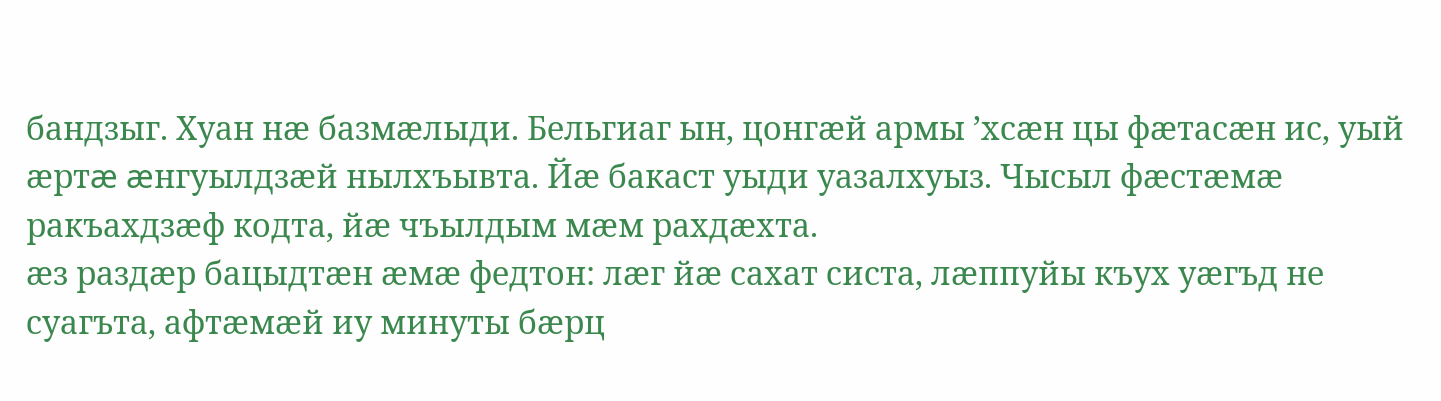бандзыг. Хуан нæ базмæлыди. Бельгиаг ын, цонгæй армы ’хсæн цы фæтасæн ис, уый æртæ æнгуылдзæй нылхъывта. Йæ бакаст уыди уазалхуыз. Чысыл фæстæмæ ракъахдзæф кодта, йæ чъылдым мæм рахдæхта.
æз раздæр бацыдтæн æмæ федтон: лæг йæ сахат систа, лæппуйы къух уæгъд не суагъта, афтæмæй иу минуты бæрц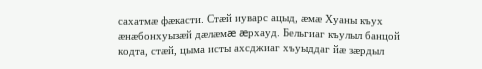сахатмæ фæкасти. Стæй иуварс ацыд, æмæ Хуаны къух æнæбонхуызæй дæлæмæ æрхауд. Бельгиаг къулыл банцой кодта, стæй, цыма исты ахсджиаг хъуыддаг йæ зæрдыл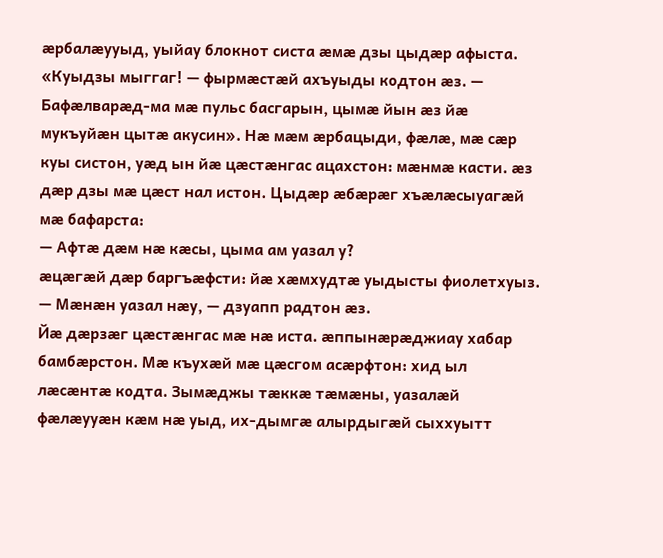æрбалæууыд, уыйау блокнот систа æмæ дзы цыдæр афыста. «Куыдзы мыггаг! — фырмæстæй ахъуыды кодтон æз. — Бафæлварæд-ма мæ пульс басгарын, цымæ йын æз йæ мукъуйæн цытæ акусин». Нæ мæм æрбацыди, фæлæ, мæ сæр куы систон, уæд ын йæ цæстæнгас ацахстон: мæнмæ касти. æз дæр дзы мæ цæст нал истон. Цыдæр æбæрæг хъæлæсыуагæй мæ бафарста:
— Афтæ дæм нæ кæсы, цыма ам уазал у?
æцæгæй дæр баргъæфсти: йæ хæмхудтæ уыдысты фиолетхуыз.
— Мæнæн уазал нæу, — дзуапп радтон æз.
Йæ дæрзæг цæстæнгас мæ нæ иста. æппынæрæджиау хабар бамбæрстон. Мæ къухæй мæ цæсгом асæрфтон: хид ыл лæсæнтæ кодта. Зымæджы тæккæ тæмæны, уазалæй фæлæууæн кæм нæ уыд, их-дымгæ алырдыгæй сыххуытт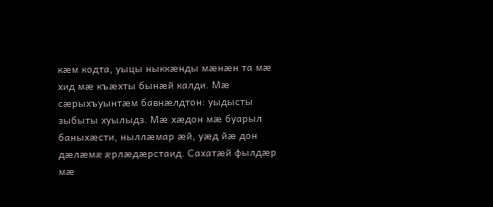кæм кодта, уыцы ныккæнды мæнæн та мæ хид мæ къæхты бынæй калди. Мæ сæрыхъуынтæм бавнæлдтон: уыдысты зыбыты хуылыдз. Мæ хæдон мæ буарыл баныхæсти, ныллæмар æй, уæд йæ дон дæлæмæ æрлæдæрстаид. Сахатæй фылдæр мæ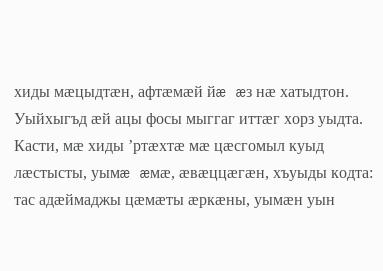хиды мæцыдтæн, афтæмæй йæ æз нæ хатыдтон. Уыйхыгъд æй ацы фосы мыггаг иттæг хорз уыдта. Касти, мæ хиды ’ртæхтæ мæ цæсгомыл куыд лæстысты, уымæ æмæ, æвæццæгæн, хъуыды кодта: тас адæймаджы цæмæты æркæны, уымæн уын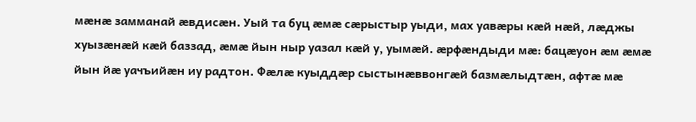мæнæ замманай æвдисæн. Уый та буц æмæ сæрыстыр уыди, мах уавæры кæй нæй, лæджы хуызæнæй кæй баззад, æмæ йын ныр уазал кæй у, уымæй. æрфæндыди мæ: бацæуон æм æмæ йын йæ уачъийæн иу радтон. Фæлæ куыддæр сыстынæввонгæй базмæлыдтæн, афтæ мæ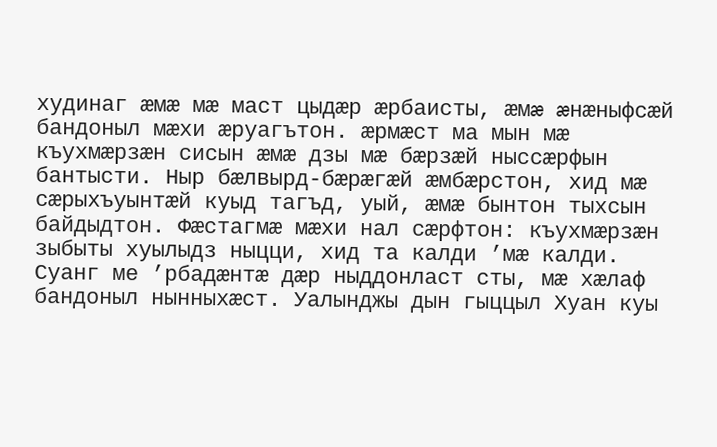худинаг æмæ мæ маст цыдæр æрбаисты, æмæ æнæныфсæй бандоныл мæхи æруагътон. æрмæст ма мын мæ къухмæрзæн сисын æмæ дзы мæ бæрзæй ныссæрфын бантысти. Ныр бæлвырд-бæрæгæй æмбæрстон, хид мæ сæрыхъуынтæй куыд тагъд, уый, æмæ бынтон тыхсын байдыдтон. Фæстагмæ мæхи нал сæрфтон: къухмæрзæн зыбыты хуылыдз ныцци, хид та калди ’мæ калди. Суанг ме ’рбадæнтæ дæр ныддонласт сты, мæ хæлаф бандоныл нынныхæст. Уалынджы дын гыццыл Хуан куы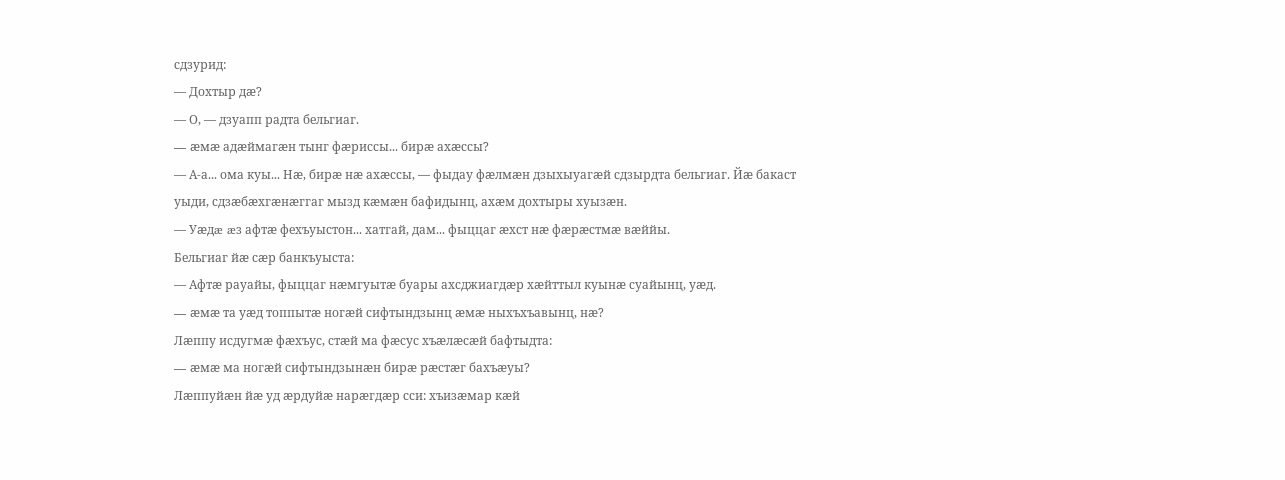сдзурид:
— Дохтыр дæ?
— О, — дзуапп радта бельгиаг.
— æмæ адæймагæн тынг фæриссы... бирæ ахæссы?
— А-а... ома куы... Нæ, бирæ нæ ахæссы, — фыдау фæлмæн дзыхыуагæй сдзырдта бельгиаг. Йæ бакаст уыди, сдзæбæхгæнæггаг мызд кæмæн бафидынц, ахæм дохтыры хуызæн.
— Уæдæ æз афтæ фехъуыстон... хатгай, дам... фыццаг æхст нæ фæрæстмæ вæййы.
Бельгиаг йæ сæр банкъуыста:
— Афтæ рауайы, фыццаг нæмгуытæ буары ахсджиагдæр хæйттыл куынæ суайынц, уæд.
— æмæ та уæд топпытæ ногæй сифтындзынц æмæ ныхъхъавынц, нæ?
Лæппу исдугмæ фæхъус, стæй ма фæсус хъæлæсæй бафтыдта:
— æмæ ма ногæй сифтындзынæн бирæ рæстæг бахъæуы?
Лæппуйæн йæ уд æрдуйæ нарæгдæр сси: хъизæмар кæй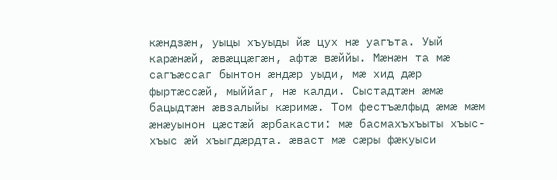кæндзæн, уыцы хъуыды йæ цух нæ уагъта. Уый карæнæй, æвæццæгæн, афтæ вæййы. Мæнæн та мæ сагъæссаг бынтон æндæр уыди, мæ хид дæр фыртæссæй, мыййаг, нæ калди. Сыстадтæн æмæ бацыдтæн æвзалыйы кæримæ. Том фестъæлфыд æмæ мæм æнæуынон цæстæй æрбакасти: мæ басмахъхъыты хъыс-хъыс æй хъыгдæрдта. æваст мæ сæры фæкуыси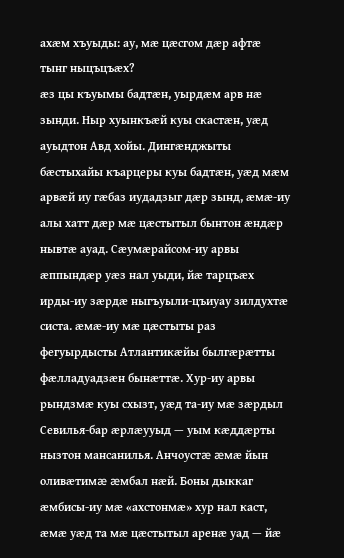ахæм хъуыды: ау, мæ цæсгом дæр афтæ тынг ныцъцъæх?
æз цы къуымы бадтæн, уырдæм арв нæ зынди. Ныр хуынкъæй куы скастæн, уæд ауыдтон Авд хойы. Дингæнджыты бæстыхайы къарцеры куы бадтæн, уæд мæм арвæй иу гæбаз иудадзыг дæр зынд, æмæ-иу алы хатт дæр мæ цæстытыл бынтон æндæр нывтæ ауад. Сæумæрайсом-иу арвы æппындæр уæз нал уыди, йæ тарцъæх ирды-иу зæрдæ ныгъуыли-цъиуау зилдухтæ систа. æмæ-иу мæ цæстыты раз фегуырдысты Атлантикæйы былгæрæтты фæлладуадзæн бынæттæ. Хур-иу арвы рындзмæ куы схызт, уæд та-иу мæ зæрдыл Севилья-бар æрлæууыд — уым кæддæрты нызтон мансанилья. Анчоустæ æмæ йын оливæтимæ æмбал нæй. Боны дыккаг æмбисы-иу мæ «ахстонмæ» хур нал каст, æмæ уæд та мæ цæстытыл аренæ уад — йæ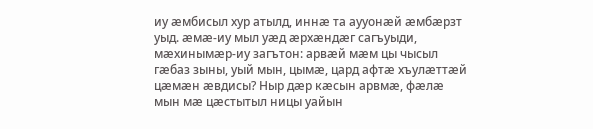иу æмбисыл хур атылд, иннæ та аууонæй æмбæрзт уыд. æмæ-иу мыл уæд æрхæндæг сагъуыди, мæхинымæр-иу загътон: арвæй мæм цы чысыл гæбаз зыны, уый мын, цымæ, цард афтæ хъулæттæй цæмæн æвдисы? Ныр дæр кæсын арвмæ, фæлæ мын мæ цæстытыл ницы уайын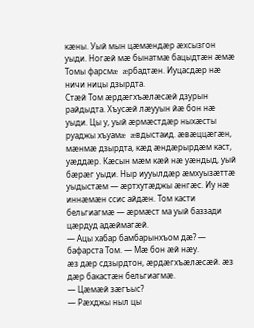кæны. Уый мын цæмæндæр æхсызгон уыди. Ногæй мæ бынатмæ бацыдтæн æмæ Томы фарсмæ æрбадтæн. Иуцасдæр нæ ничи ницы дзырдта.
Стæй Том æрдæгхъæлæсæй дзурын райдыдта. Хъусæй лæууын йæ бон нæ уыди. Цы у, уый æрмæстдæр ныхæсты руаджы хъуамæ æвдыстаид. æвæццæгæн, мæнмæ дзырдта, кæд æндæрырдæм каст, уæддæр. Кæсын мæм кæй нæ уæндыд, уый бæрæг уыди. Ныр иууылдæр æмхуызæттæ уыдыстæм — æртхутæджы æнгæс. Иу нæ иннæмæн ссис айдæн. Том касти бельгиагмæ — æрмæст ма уый баззади цæрдуд адæймагæй.
— Ацы хабар бамбарынхъом дæ? — бафарста Том. — Мæ бон æй нæу.
æз дæр сдзырдтон, æрдæгхъæлæсæй. æз дæр бакастæн бельгиагмæ.
— Цæмæй зæгъыс?
— Рæхджы ныл цы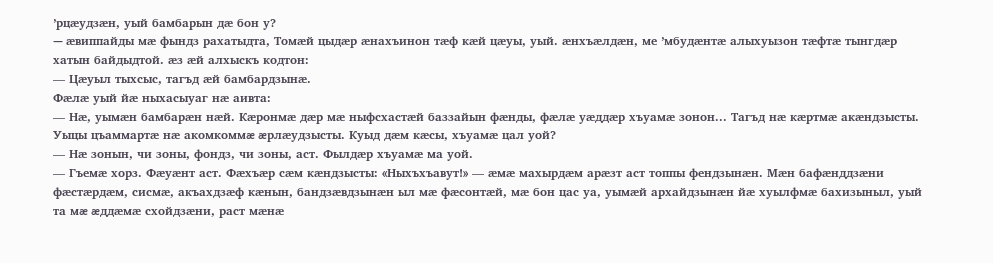’рцæудзæн, уый бамбарын дæ бон у?
— æвиппайды мæ фындз рахатыдта, Томæй цыдæр æнахъинон тæф кæй цæуы, уый. æнхъæлдæн, ме ’мбудæнтæ алыхуызон тæфтæ тынгдæр хатын байдыдтой. æз æй алхыскъ кодтон:
— Цæуыл тыхсыс, тагъд æй бамбардзынæ.
Фæлæ уый йæ ныхасыуаг нæ аивта:
— Нæ, уымæн бамбарæн нæй. Кæронмæ дæр мæ ныфсхастæй баззайын фæнды, фæлæ уæддæр хъуамæ зонон... Тагъд нæ кæртмæ акæндзысты. Уыцы цъаммартæ нæ акомкоммæ æрлæудзысты. Куыд дæм кæсы, хъуамæ цал уой?
— Нæ зонын, чи зоны, фондз, чи зоны, аст. Фылдæр хъуамæ ма уой.
— Гъемæ хорз. Фæуæнт аст. Фæхъæр сæм кæндзысты: «Ныхъхъавут!» — æмæ махырдæм арæзт аст топпы фендзынæн. Мæн бафæнддзæни фæстæрдæм, сисмæ, акъахдзæф кæнын, бандзæвдзынæн ыл мæ фæсонтæй, мæ бон цас уа, уымæй архайдзынæн йæ хуылфмæ бахизыныл, уый та мæ æддæмæ схойдзæни, раст мæнæ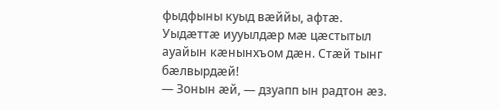фыдфыны куыд вæййы, афтæ. Уыдæттæ иууылдæр мæ цæстытыл ауайын кæнынхъом дæн. Стæй тынг бæлвырдæй!
— Зонын æй, — дзуапп ын радтон æз.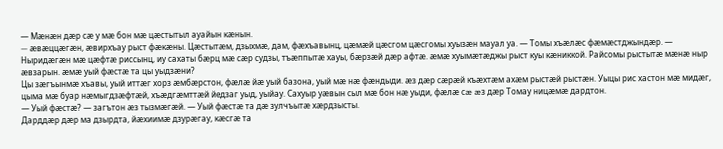— Мæнæн дæр сæ у мæ бон мæ цæстытыл ауайын кæнын.
— æвæццæгæн, æвирхъау рыст фæкæны. Цæстытæм, дзыхмæ, дам, фæхъавынц, цæмæй цæсгом цæсгомы хуызæн мауал уа. — Томы хъæлæс фæмæстджындæр. — Ныридæгæн мæ цæфтæ риссынц, иу сахаты бæрц мæ сæр судзы, тъæппытæ хауы, бæрзæй дæр афтæ. æмæ хуымæтæджы рыст куы кæниккой. Райсомы рыстытæ мæнæ ныр æвзарын. æмæ уый фæстæ та цы уыдзæни?
Цы зæгъынмæ хъавы, уый иттæг хорз æмбæрстон, фæлæ йæ уый базона, уый мæ нæ фæндыди. æз дæр сæрæй къæхтæм ахæм рыстæй рыстæн. Уыцы рис хастон мæ мидæг, цыма мæ буар нæмыгдзæфтæй, хъæдгæмттæй йедзаг уыд, уыйау. Сахуыр уæвын сыл мæ бон нæ уыди, фæлæ сæ æз дæр Томау ницæмæ дардтон.
— Уый фæстæ? — загътон æз тызмæгæй. — Уый фæстæ та дæ зулчъытæ хæрдзысты.
Дарддæр дæр ма дзырдта, йæхиимæ дзурæгау, кæсгæ та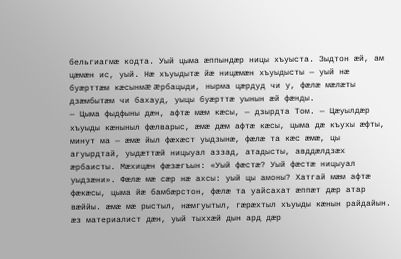бельгиагмæ кодта. Уый цыма æппындæр ницы хъуыста. Зыдтон æй, ам цæмæн ис, уый. Нæ хъуыдытæ йæ ницæмæн хъуыдысты — уый нæ буæрттæм кæсынмæ æрбацыди, нырма цæрдуд чи у, фæлæ мæлæты дзæмбытæм чи бахауд, уыцы буæрттæ уынын æй фæнды.
— Цыма фыдфыны дæн, афтæ мæм кæсы, — дзырдта Том. — Цæуылдæр хъуыды кæныныл фæлварыс, æмæ дæм афтæ кæсы, цыма дæ къухы æфты, минут ма — æмæ йыл фæхæст уыдзынæ, фæлæ та кæс æмæ, цы агуырдтай, уыдæттæй ницыуал аззад, атадысты, авддæлдзæх æрбаисты. Мæхицæн фæзæгъын: «Уый фæстæ? Уый фæстæ ницыуал уыдзæни». Фæлæ мæ сæр нæ ахсы: уый цы амоны? Хатгай мæм афтæ фæкæсы, цыма йæ бамбæрстон, фæлæ та уайсахат æппæт дæр атар вæййы. æмæ мæ рыстыл, нæмгуытыл, гæрæхтыл хъуыды кæнын райдайын. æз материалист дæн, уый тыххæй дын ард дæр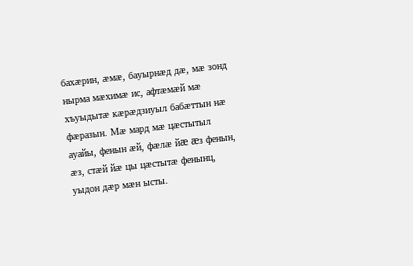бахæрин, æмæ, бауырнæд дæ, мæ зонд нырма мæхимæ ис, афтæмæй мæ хъуыдытæ кæрæдзиуыл бабæттын нæ фæразын. Мæ мард мæ цæстытыл ауайы, фенын æй, фæлæ йæ æз фенын, æз, стæй йæ цы цæстытæ фенынц, уыдон дæр мæн ысты.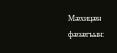Мæхицæн фæзæгъын: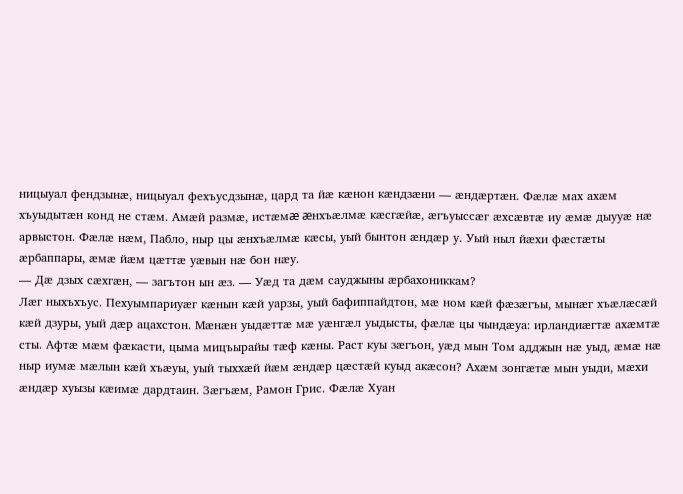ницыуал фендзынæ, ницыуал фехъусдзынæ, цард та йæ кæнон кæндзæни — æндæртæн. Фæлæ мах ахæм хъуыдытæн конд не стæм. Амæй размæ, истæмæ æнхъæлмæ кæсгæйæ, æгъуыссæг æхсæвтæ иу æмæ дыууæ нæ арвыстон. Фæлæ нæм, Пабло, ныр цы æнхъæлмæ кæсы, уый бынтон æндæр у. Уый ныл йæхи фæстæты æрбаппары, æмæ йæм цæттæ уæвын нæ бон нæу.
— Дæ дзых сæхгæн, — загътон ын æз. — Уæд та дæм сауджыны æрбахониккам?
Лæг ныхъхъус. Пехуымпариуæг кæнын кæй уарзы, уый бафиппайдтон, мæ ном кæй фæзæгъы, мынæг хъæлæсæй кæй дзуры, уый дæр ацахстон. Мæнæн уыдæттæ мæ уæнгæл уыдысты, фæлæ цы чындæуа: ирландиæгтæ ахæмтæ сты. Афтæ мæм фæкасти, цыма мицъырайы тæф кæны. Раст куы зæгъон, уæд мын Том адджын нæ уыд, æмæ нæ ныр иумæ мæлын кæй хъæуы, уый тыххæй йæм æндæр цæстæй куыд акæсон? Ахæм зонгæтæ мын уыди, мæхи æндæр хуызы кæимæ дардтаин. Зæгъæм, Рамон Грис. Фæлæ Хуан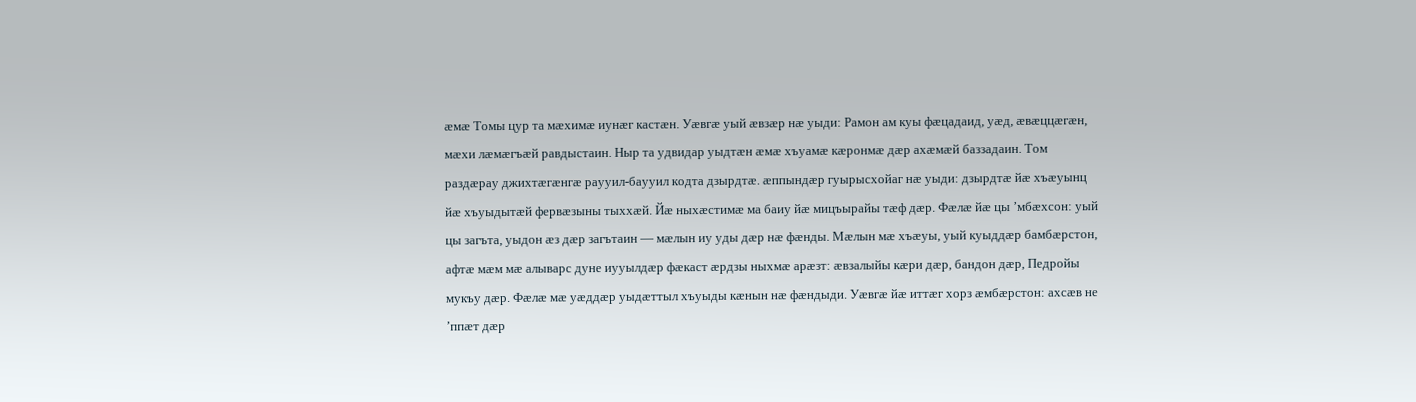æмæ Томы цур та мæхимæ иунæг кастæн. Уæвгæ уый æвзæр нæ уыди: Рамон ам куы фæцадаид, уæд, æвæццæгæн, мæхи лæмæгъæй равдыстаин. Ныр та удвидар уыдтæн æмæ хъуамæ кæронмæ дæр ахæмæй баззадаин. Том раздæрау джихтæгæнгæ раууил-баууил кодта дзырдтæ. æппындæр гуырысхойаг нæ уыди: дзырдтæ йæ хъæуынц йæ хъуыдытæй фервæзыны тыххæй. Йæ ныхæстимæ ма баиу йæ мицъырайы тæф дæр. Фæлæ йæ цы ’мбæхсон: уый цы загъта, уыдон æз дæр загътаин — мæлын иу уды дæр нæ фæнды. Мæлын мæ хъæуы, уый куыддæр бамбæрстон, афтæ мæм мæ алыварс дуне иууылдæр фæкаст æрдзы ныхмæ арæзт: æвзалыйы кæри дæр, бандон дæр, Педройы мукъу дæр. Фæлæ мæ уæддæр уыдæттыл хъуыды кæнын нæ фæндыди. Уæвгæ йæ иттæг хорз æмбæрстон: ахсæв не ’ппæт дæр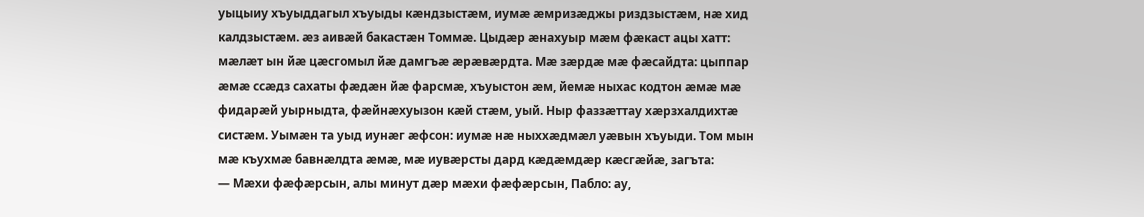уыцыиу хъуыддагыл хъуыды кæндзыстæм, иумæ æмризæджы риздзыстæм, нæ хид калдзыстæм. æз аивæй бакастæн Томмæ. Цыдæр æнахуыр мæм фæкаст ацы хатт: мæлæт ын йæ цæсгомыл йæ дамгъæ æрæвæрдта. Мæ зæрдæ мæ фæсайдта: цыппар æмæ ссæдз сахаты фæдæн йæ фарсмæ, хъуыстон æм, йемæ ныхас кодтон æмæ мæ фидарæй уырныдта, фæйнæхуызон кæй стæм, уый. Ныр фаззæттау хæрзхалдихтæ систæм. Уымæн та уыд иунæг æфсон: иумæ нæ ныххæдмæл уæвын хъуыди. Том мын мæ къухмæ бавнæлдта æмæ, мæ иувæрсты дард кæдæмдæр кæсгæйæ, загъта:
— Мæхи фæфæрсын, алы минут дæр мæхи фæфæрсын, Пабло: ау,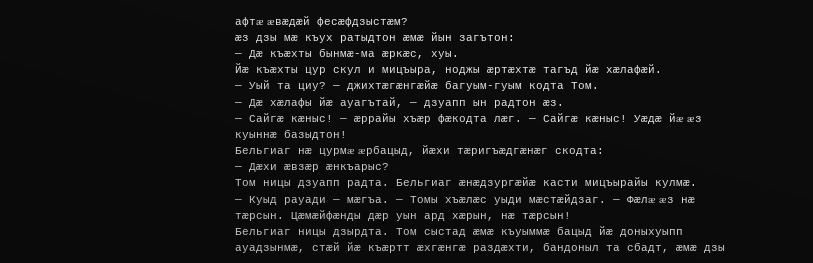афтæ æвæдæй фесæфдзыстæм?
æз дзы мæ къух ратыдтон æмæ йын загътон:
— Дæ къæхты бынмæ-ма æркæс, хуы.
Йæ къæхты цур скул и мицъыра, ноджы æртæхтæ тагъд йæ хæлафæй.
— Уый та циу? — джихтæгæнгæйæ багуым-гуым кодта Том.
— Дæ хæлафы йæ ауагътай, — дзуапп ын радтон æз.
— Сайгæ кæныс! — æррайы хъæр фæкодта лæг. — Сайгæ кæныс! Уæдæ йæ æз куыннæ базыдтон!
Бельгиаг нæ цурмæ æрбацыд, йæхи тæригъæдгæнæг скодта:
— Дæхи æвзæр æнкъарыс?
Том ницы дзуапп радта. Бельгиаг æнæдзургæйæ касти мицъырайы кулмæ.
— Куыд рауади — мæгъа. — Томы хъæлæс уыди мæстæйдзаг. — Фæлæ æз нæ тæрсын. Цæмæйфæнды дæр уын ард хæрын, нæ тæрсын!
Бельгиаг ницы дзырдта. Том сыстад æмæ къуыммæ бацыд йæ доныхуыпп ауадзынмæ, стæй йæ къæртт æхгæнгæ раздæхти, бандоныл та сбадт, æмæ дзы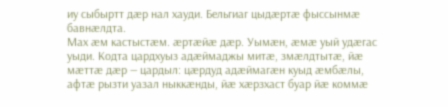иу сыбыртт дæр нал хауди. Бельгиаг цыдæртæ фыссынмæ бавнæлдта.
Мах æм кастыстæм. æртæйæ дæр. Уымæн, æмæ уый удæгас уыди. Кодта цардхуыз адæймаджы митæ, змæлдтытæ, йæ мæттæ дæр — цардыл: цæрдуд адæймагæн куыд æмбæлы, афтæ рызти уазал ныккæнды, йæ хæрзхаст буар йæ коммæ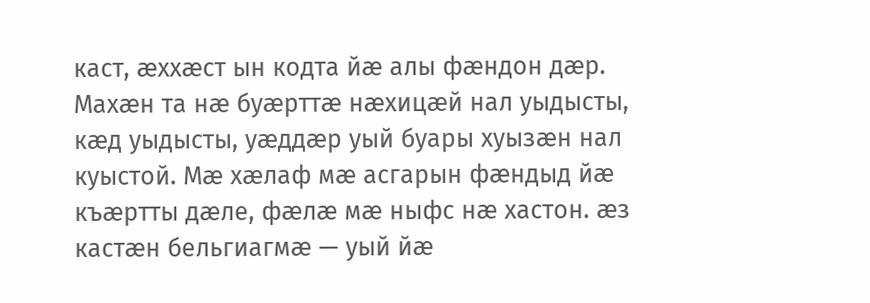каст, æххæст ын кодта йæ алы фæндон дæр. Махæн та нæ буæрттæ нæхицæй нал уыдысты, кæд уыдысты, уæддæр уый буары хуызæн нал куыстой. Мæ хæлаф мæ асгарын фæндыд йæ къæртты дæле, фæлæ мæ ныфс нæ хастон. æз кастæн бельгиагмæ — уый йæ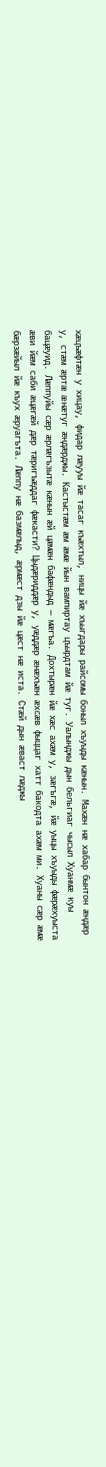хæцъæфтæн у хицау, фидар лæууы йæ тасаг къæхтыл, ницы йæ хъыгдары райсомы боныл хъуыды кæнын. Махæн нæ хабар бынтон æндæр у, стæм æртæ æнæтуг æндæрджы. Кастыстæм æм æмæ йын вампиртау цъырдтам йæ туг. Уалынджы дын бельгиаг чысыл Хуанмæ куы бацæуид. Лæппуйы сæр æрлæгъзытæ кæнын æй цæмæн бафæндыд — мæгъа. Дохтырæн йæ хæс ахæм у, зæгъгæ, йæ уыцы хъуыды фæрæхуыста æви йæм саби æцæгæй дæр тæригъæддаг фæкасти? Цыдæриддæр у, уæддæр æнæхъæн æхсæв фыццаг хатт бакодта ахæм ми. Хуаны сæр æмæ бæрзæйыл йæ къух æруагъта. Лæппу нæ базмæлыд, æрмæст дзы йæ цæст нæ иста. Стæй дын æваст лæджы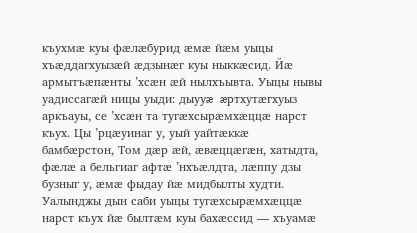къухмæ куы фæлæбурид æмæ йæм уыцы хъæддагхуызæй æдзынæг куы ныккæсид. Йæ армытъæпæнты ’хсæн æй нылхъывта. Уыцы нывы уадиссагæй ницы уыди: дыууæ æртхутæгхуыз аркъауы, се ’хсæн та тугæхсырæмхæццæ нарст къух. Цы ’рцæуинаг у, уый уайтæккæ бамбæрстон, Том дæр æй, æвæццæгæн, хатыдта, фæлæ а бельгиаг афтæ ’нхъæлдта, лæппу дзы бузныг у, æмæ фыдау йæ мидбылты худти. Уалынджы дын саби уыцы тугæхсырæмхæццæ нарст къух йæ былтæм куы бахæссид — хъуамæ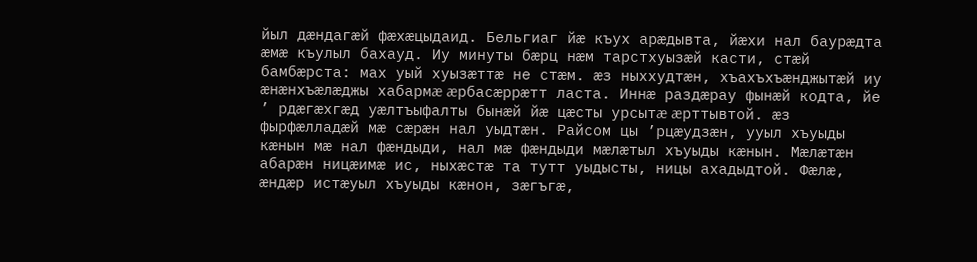йыл дæндагæй фæхæцыдаид. Бельгиаг йæ къух арæдывта, йæхи нал баурæдта æмæ къулыл бахауд. Иу минуты бæрц нæм тарстхуызæй касти, стæй бамбæрста: мах уый хуызæттæ не стæм. æз ныххудтæн, хъахъхъæнджытæй иу æнæнхъæлæджы хабармæ æрбасæррæтт ласта. Иннæ раздæрау фынæй кодта, йе ’ рдæгæхгæд уæлтъыфалты бынæй йæ цæсты урсытæ æрттывтой. æз фырфæлладæй мæ сæрæн нал уыдтæн. Райсом цы ’рцæудзæн, ууыл хъуыды кæнын мæ нал фæндыди, нал мæ фæндыди мæлæтыл хъуыды кæнын. Мæлæтæн абарæн ницæимæ ис, ныхæстæ та тутт уыдысты, ницы ахадыдтой. Фæлæ, æндæр истæуыл хъуыды кæнон, зæгъгæ,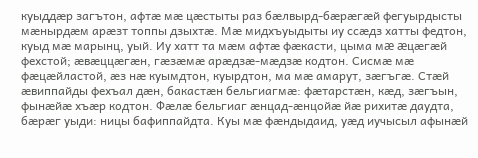куыддæр загътон, афтæ мæ цæстыты раз бæлвырд-бæрæгæй фегуырдысты мæнырдæм арæзт топпы дзыхтæ. Мæ мидхъуыдыты иу ссæдз хатты федтон, куыд мæ марынц, уый. Иу хатт та мæм афтæ фæкасти, цыма мæ æцæгæй фехстой; æвæццæгæн, гæзæмæ арæдзæ-мæдзæ кодтон. Сисмæ мæ фæцæйластой, æз нæ куымдтон, куырдтон, ма мæ амарут, зæгъгæ. Стæй æвиппайды фехъал дæн, бакастæн бельгиагмæ: фæтарстæн, кæд, зæгъын, фынæйæ хъæр кодтон. Фæлæ бельгиаг æнцад-æнцойæ йæ рихитæ даудта, бæрæг уыди: ницы бафиппайдта. Куы мæ фæндыдаид, уæд иучысыл афынæй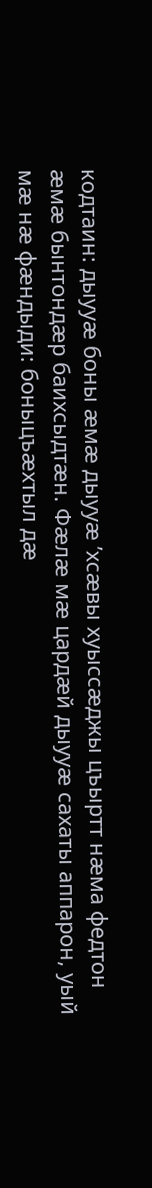кодтаин: дыууæ боны æмæ дыууæ ’хсæвы хуыссæджы цъыртт нæма федтон æмæ бынтондæр баихсыдтæн. Фæлæ мæ цардæй дыууæ сахаты аппарон, уый мæ нæ фæндыди: боныцъæхтыл дæ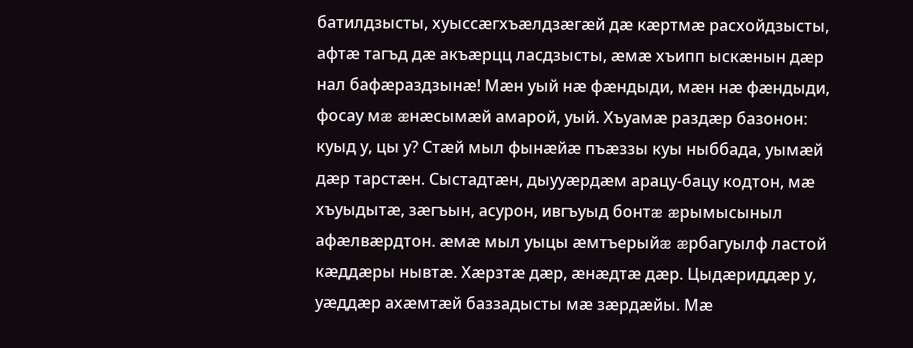батилдзысты, хуыссæгхъæлдзæгæй дæ кæртмæ расхойдзысты, афтæ тагъд дæ акъæрцц ласдзысты, æмæ хъипп ыскæнын дæр нал бафæраздзынæ! Мæн уый нæ фæндыди, мæн нæ фæндыди, фосау мæ æнæсымæй амарой, уый. Хъуамæ раздæр базонон: куыд у, цы у? Стæй мыл фынæйæ пъæззы куы ныббада, уымæй дæр тарстæн. Сыстадтæн, дыууæрдæм арацу-бацу кодтон, мæ хъуыдытæ, зæгъын, асурон, ивгъуыд бонтæ æрымысыныл афæлвæрдтон. æмæ мыл уыцы æмтъерыйæ æрбагуылф ластой кæддæры нывтæ. Хæрзтæ дæр, æнæдтæ дæр. Цыдæриддæр у, уæддæр ахæмтæй баззадысты мæ зæрдæйы. Мæ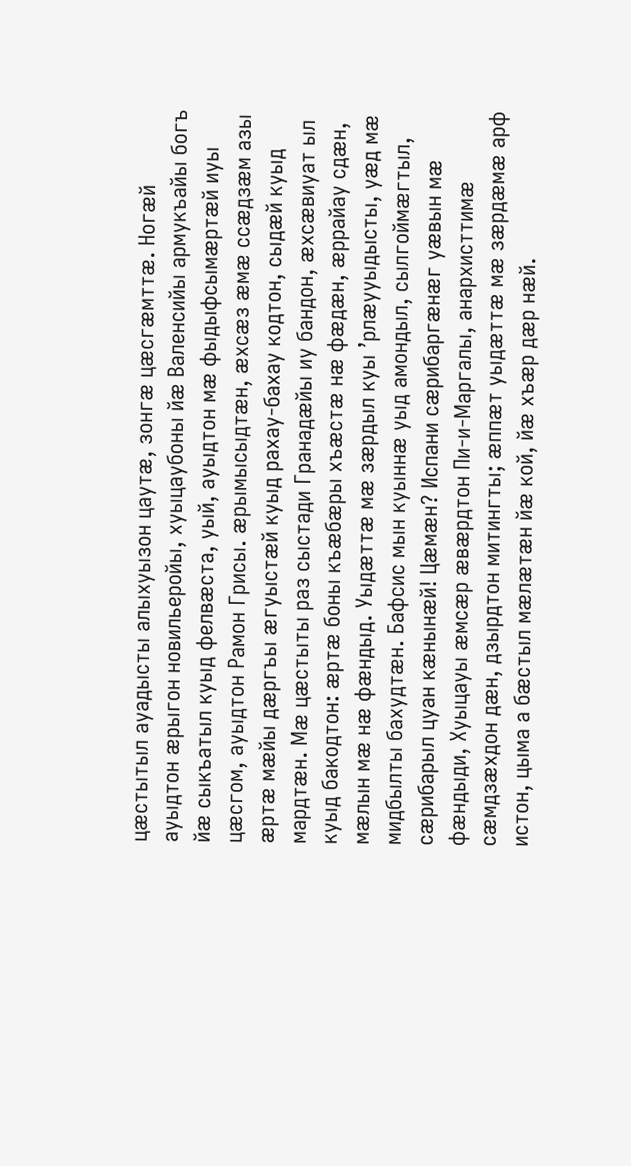цæстытыл ауадысты алыхуызон цаутæ, зонгæ цæсгæмттæ. Ногæй ауыдтон æрыгон новильеройы, хуыцаубоны йæ Валенсийы армукъайы богъ йæ сыкъатыл куыд фелвæста, уый, ауыдтон мæ фыдыфсымæртæй иуы цæсгом, ауыдтон Рамон Грисы. æрымысыдтæн, æхсæз æмæ ссæдзæм азы æртæ мæйы дæргъы æгуыстæй куыд рахау-бахау кодтон, сыдæй куыд мардтæн. Мæ цæстыты раз сыстади Гранадæйы иу бандон, æхсæвиуат ыл куыд бакодтон: æртæ боны къæбæры хъæстæ нæ фæдæн, æррайау сдæн, мæлын мæ нæ фæндыд. Уыдæттæ мæ зæрдыл куы ’рлæууыдысты, уæд мæ мидбылты бахудтæн. Бафсис мын куыннæ уыд амондыл, сылгоймæгтыл, сæрибарыл цуан кæнынæй! Цæмæн? Испани сæрибаргæнæг уæвын мæ фæндыди, Хуыцауы æмсæр æвæрдтон Пи-и-Маргалы, анархисттимæ сæмдзæхдон дæн, дзырдтон митингты; æппæт уыдæттæ мæ зæрдæмæ арф истон, цыма а бæстыл мæлæтæн йæ кой, йæ хъæр дæр нæй.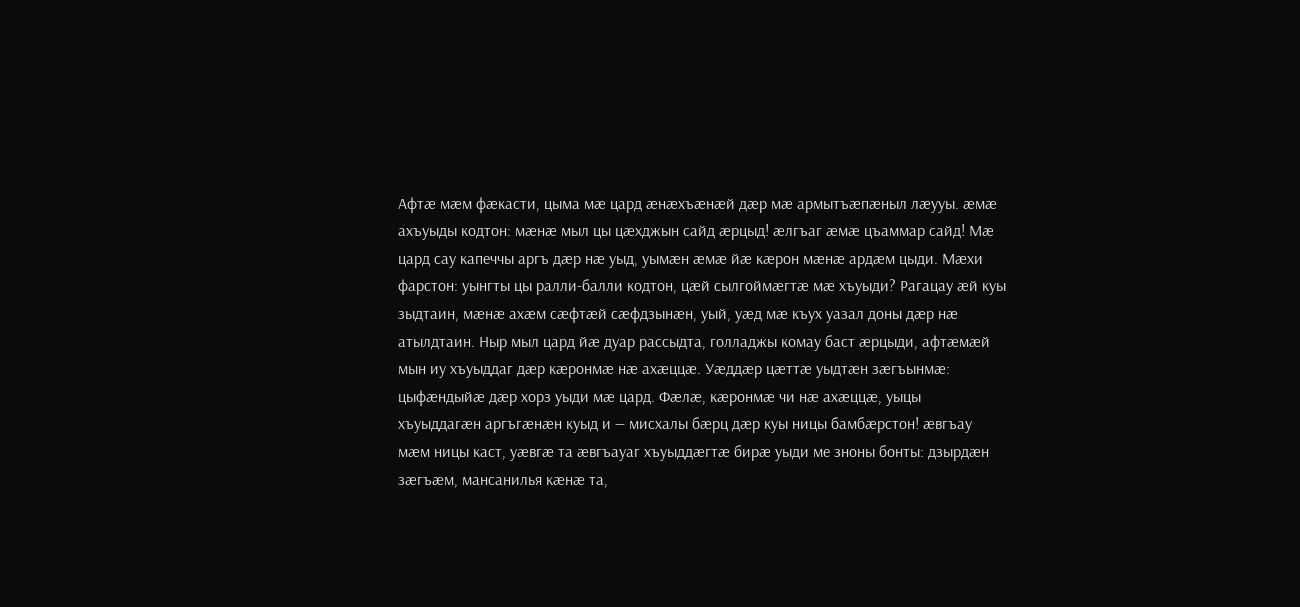Афтæ мæм фæкасти, цыма мæ цард æнæхъæнæй дæр мæ армытъæпæныл лæууы. æмæ ахъуыды кодтон: мæнæ мыл цы цæхджын сайд æрцыд! æлгъаг æмæ цъаммар сайд! Мæ цард сау капеччы аргъ дæр нæ уыд, уымæн æмæ йæ кæрон мæнæ ардæм цыди. Мæхи фарстон: уынгты цы ралли-балли кодтон, цæй сылгоймæгтæ мæ хъуыди? Рагацау æй куы зыдтаин, мæнæ ахæм сæфтæй сæфдзынæн, уый, уæд мæ къух уазал доны дæр нæ атылдтаин. Ныр мыл цард йæ дуар рассыдта, голладжы комау баст æрцыди, афтæмæй мын иу хъуыддаг дæр кæронмæ нæ ахæццæ. Уæддæр цæттæ уыдтæн зæгъынмæ: цыфæндыйæ дæр хорз уыди мæ цард. Фæлæ, кæронмæ чи нæ ахæццæ, уыцы хъуыддагæн аргъгæнæн куыд и — мисхалы бæрц дæр куы ницы бамбæрстон! æвгъау мæм ницы каст, уæвгæ та æвгъауаг хъуыддæгтæ бирæ уыди ме зноны бонты: дзырдæн зæгъæм, мансанилья кæнæ та,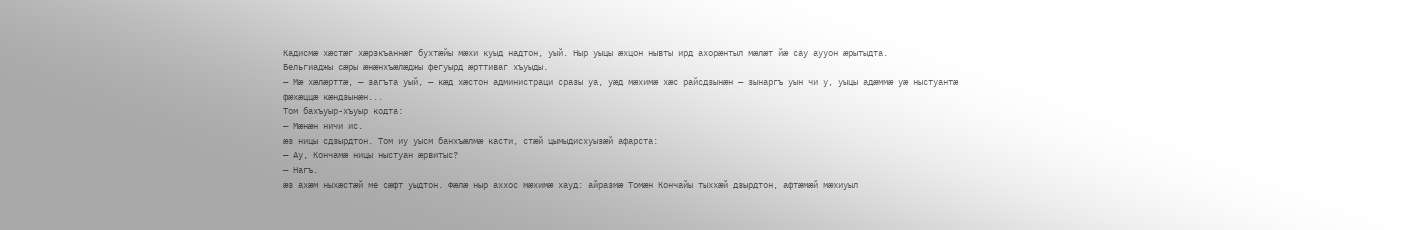Кадисмæ хæстæг хæрзкъаннæг бухтæйы мæхи куыд надтон, уый. Ныр уыцы æхцон нывты ирд ахорæнтыл мæлæт йæ сау аууон æрытыдта.
Бельгиаджы сæры æнæнхъæлæджы фегуырд æрттиваг хъуыды.
— Мæ хæлæрттæ, — загъта уый, — кæд хæстон администраци сразы уа, уæд мæхимæ хæс райсдзынæн — зынаргъ уын чи у, уыцы адæммæ уæ ныстуантæ фæхæццæ кæндзынæн...
Том бахъуыр-хъуыр кодта:
— Мæнæн ничи ис.
æз ницы сдзырдтон. Том иу уысм банхъæлмæ касти, стæй цымыдисхуызæй афарста:
— Ау, Кончамæ ницы ныстуан æрвитыс?
— Нагъ.
æз ахæм ныхæстæй ме сæфт уыдтон. Фæлæ ныр аххос мæхимæ хауд: айразмæ Томæн Кончайы тыххæй дзырдтон, афтæмæй мæхиуыл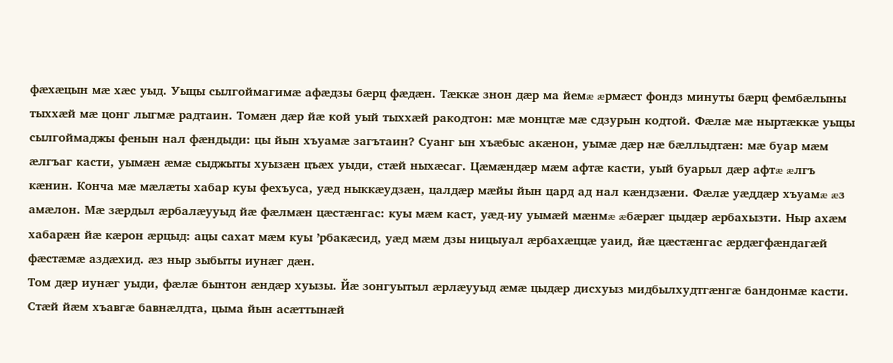фæхæцын мæ хæс уыд. Уыцы сылгоймагимæ афæдзы бæрц фæдæн. Тæккæ знон дæр ма йемæ æрмæст фондз минуты бæрц фембæлыны тыххæй мæ цонг лыгмæ радтаин. Томæн дæр йæ кой уый тыххæй ракодтон: мæ монцтæ мæ сдзурын кодтой. Фæлæ мæ ныртæккæ уыцы сылгоймаджы фенын нал фæндыди: цы йын хъуамæ загътаин? Суанг ын хъæбыс акæнон, уымæ дæр нæ бæллыдтæн: мæ буар мæм æлгъаг касти, уымæн æмæ сыджыты хуызæн цъæх уыди, стæй ныхæсаг. Цæмæндæр мæм афтæ касти, уый буарыл дæр афтæ æлгъ кæнин. Конча мæ мæлæты хабар куы фехъуса, уæд ныккæудзæн, цалдæр мæйы йын цард ад нал кæндзæни. Фæлæ уæддæр хъуамæ æз амæлон. Мæ зæрдыл æрбалæууыд йæ фæлмæн цæстæнгас: куы мæм каст, уæд-иу уымæй мæнмæ æбæрæг цыдæр æрбахызти. Ныр ахæм хабарæн йæ кæрон æрцыд: ацы сахат мæм куы ’рбакæсид, уæд мæм дзы ницыуал æрбахæццæ уаид, йæ цæстæнгас æрдæгфæндагæй фæстæмæ аздæхид. æз ныр зыбыты иунæг дæн.
Том дæр иунæг уыди, фæлæ бынтон æндæр хуызы. Йæ зонгуытыл æрлæууыд æмæ цыдæр дисхуыз мидбылхудтгæнгæ бандонмæ касти. Стæй йæм хъавгæ бавнæлдта, цыма йын асæттынæй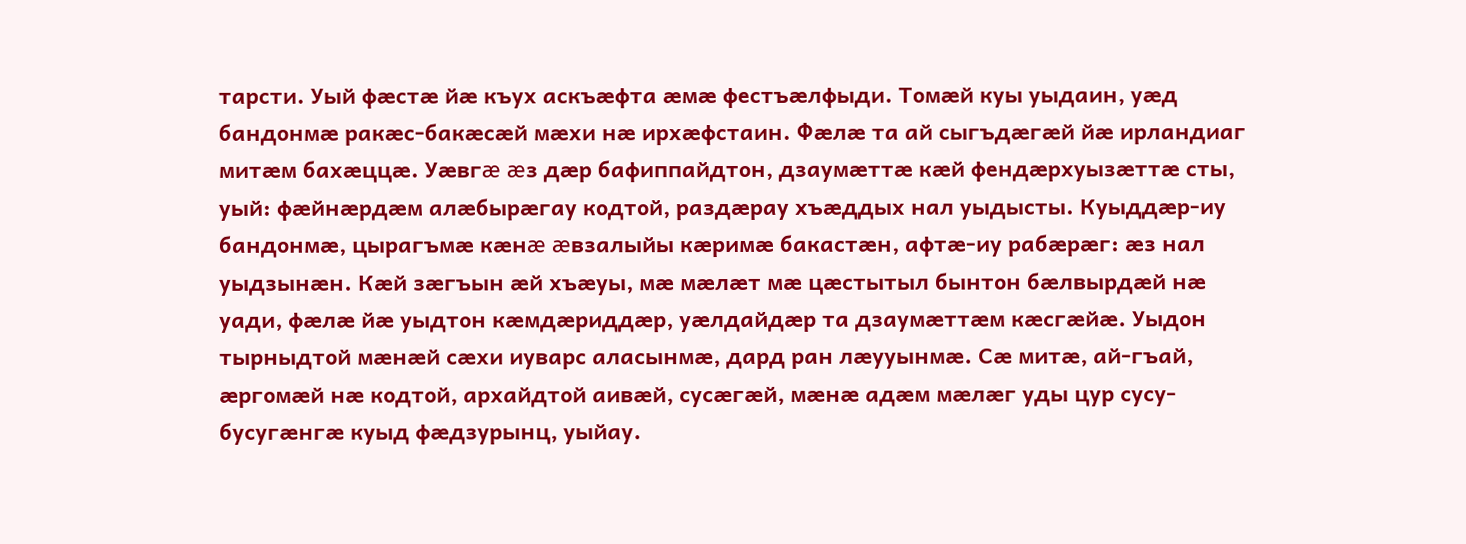тарсти. Уый фæстæ йæ къух аскъæфта æмæ фестъæлфыди. Томæй куы уыдаин, уæд бандонмæ ракæс-бакæсæй мæхи нæ ирхæфстаин. Фæлæ та ай сыгъдæгæй йæ ирландиаг митæм бахæццæ. Уæвгæ æз дæр бафиппайдтон, дзаумæттæ кæй фендæрхуызæттæ сты, уый: фæйнæрдæм алæбырæгау кодтой, раздæрау хъæддых нал уыдысты. Куыддæр-иу бандонмæ, цырагъмæ кæнæ æвзалыйы кæримæ бакастæн, афтæ-иу рабæрæг: æз нал уыдзынæн. Кæй зæгъын æй хъæуы, мæ мæлæт мæ цæстытыл бынтон бæлвырдæй нæ уади, фæлæ йæ уыдтон кæмдæриддæр, уæлдайдæр та дзаумæттæм кæсгæйæ. Уыдон тырныдтой мæнæй сæхи иуварс аласынмæ, дард ран лæууынмæ. Сæ митæ, ай-гъай, æргомæй нæ кодтой, архайдтой аивæй, сусæгæй, мæнæ адæм мæлæг уды цур сусу-бусугæнгæ куыд фæдзурынц, уыйау.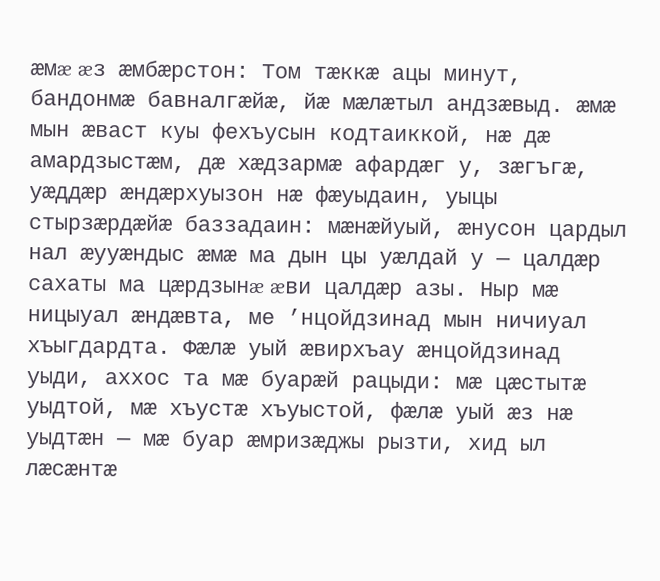æмæ æз æмбæрстон: Том тæккæ ацы минут, бандонмæ бавналгæйæ, йæ мæлæтыл андзæвыд. æмæ мын æваст куы фехъусын кодтаиккой, нæ дæ амардзыстæм, дæ хæдзармæ афардæг у, зæгъгæ, уæддæр æндæрхуызон нæ фæуыдаин, уыцы стырзæрдæйæ баззадаин: мæнæйуый, æнусон цардыл нал æууæндыс æмæ ма дын цы уæлдай у — цалдæр сахаты ма цæрдзынæ æви цалдæр азы. Ныр мæ ницыуал æндæвта, ме ’нцойдзинад мын ничиуал хъыгдардта. Фæлæ уый æвирхъау æнцойдзинад уыди, аххос та мæ буарæй рацыди: мæ цæстытæ уыдтой, мæ хъустæ хъуыстой, фæлæ уый æз нæ уыдтæн — мæ буар æмризæджы рызти, хид ыл лæсæнтæ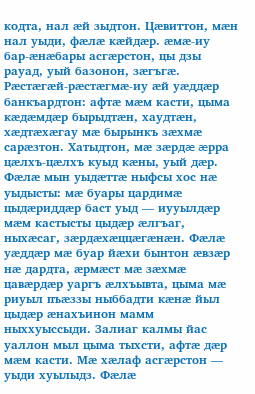кодта, нал æй зыдтон. Цæвиттон, мæн нал уыди, фæлæ кæйдæр. æмæ-иу бар-æнæбары асгæрстон, цы дзы рауад, уый базонон, зæгъгæ. Рæстæгæй-рæстæгмæ-иу æй уæддæр банкъардтон: афтæ мæм касти, цыма кæдæмдæр бырыдтæн, хаудтæн, хæдтæхæгау мæ бырынкъ зæхмæ сарæзтон. Хатыдтон, мæ зæрдæ æрра цæлхъ-цæлхъ куыд кæны, уый дæр. Фæлæ мын уыдæттæ ныфсы хос нæ уыдысты: мæ буары цардимæ цыдæриддæр баст уыд — иууылдæр мæм кастысты цыдæр æлгъаг, ныхæсаг, зæрдæхæццæгæнæн. Фæлæ уæддæр мæ буар йæхи бынтон æвзæр нæ дардта, æрмæст мæ зæхмæ цавæрдæр уаргъ æлхъывта, цыма мæ риуыл пъæззы ныббадти кæнæ йыл цыдæр æнахъинон мамм ныххуыссыди. Залиаг калмы йас уаллон мыл цыма тыхсти, афтæ дæр мæм касти. Мæ хæлаф асгæрстон — уыди хуылыдз. Фæлæ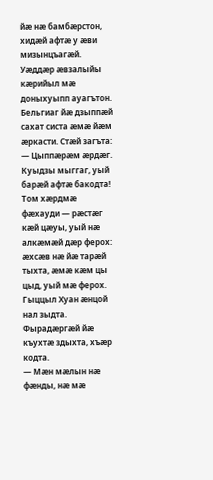йæ нæ бамбæрстон, хидæй афтæ у æви мизынцъагæй. Уæддæр æвзалыйы кæрийыл мæ доныхуыпп ауагътон.
Бельгиаг йæ дзыппæй сахат систа æмæ йæм æркасти. Стæй загъта:
— Цыппæрæм æрдæг.
Куыдзы мыггаг, уый барæй афтæ бакодта! Том хæрдмæ фæхауди — рæстæг кæй цæуы, уый нæ алкæмæй дæр ферох: æхсæв нæ йæ тарæй тыхта, æмæ кæм цы цыд, уый мæ ферох.
Гыццыл Хуан æнцой нал зыдта. Фырадæргæй йæ къухтæ здыхта, хъæр кодта.
— Мæн мæлын нæ фæнды, нæ мæ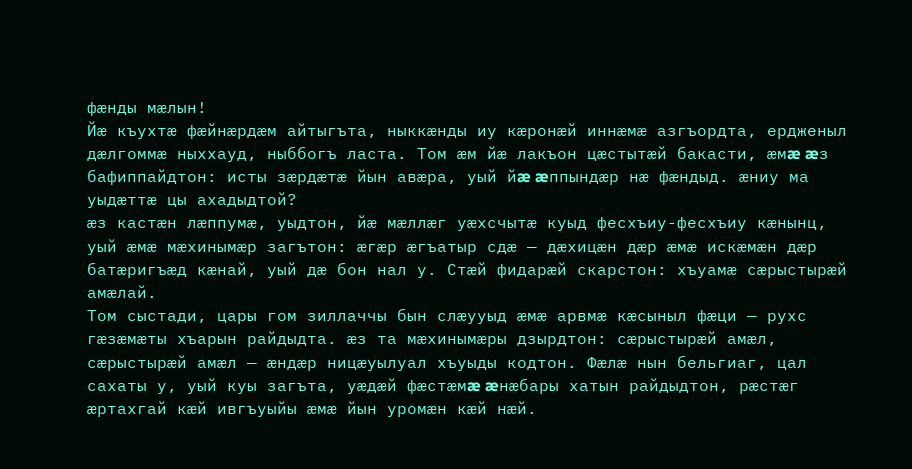фæнды мæлын!
Йæ къухтæ фæйнæрдæм айтыгъта, ныккæнды иу кæронæй иннæмæ азгъордта, ердженыл дæлгоммæ ныххауд, ныббогъ ласта. Том æм йæ лакъон цæстытæй бакасти, æмæ æз бафиппайдтон: исты зæрдæтæ йын авæра, уый йæ æппындæр нæ фæндыд. æниу ма уыдæттæ цы ахадыдтой?
æз кастæн лæппумæ, уыдтон, йæ мæллæг уæхсчытæ куыд фесхъиу-фесхъиу кæнынц, уый æмæ мæхинымæр загътон: æгæр æгъатыр сдæ — дæхицæн дæр æмæ искæмæн дæр батæригъæд кæнай, уый дæ бон нал у. Стæй фидарæй скарстон: хъуамæ сæрыстырæй амæлай.
Том сыстади, цары гом зиллаччы бын слæууыд æмæ арвмæ кæсыныл фæци — рухс гæзæмæты хъарын райдыдта. æз та мæхинымæры дзырдтон: сæрыстырæй амæл, сæрыстырæй амæл — æндæр ницæуылуал хъуыды кодтон. Фæлæ нын бельгиаг, цал сахаты у, уый куы загъта, уæдæй фæстæмæ æнæбары хатын райдыдтон, рæстæг æртахгай кæй ивгъуыйы æмæ йын уромæн кæй нæй.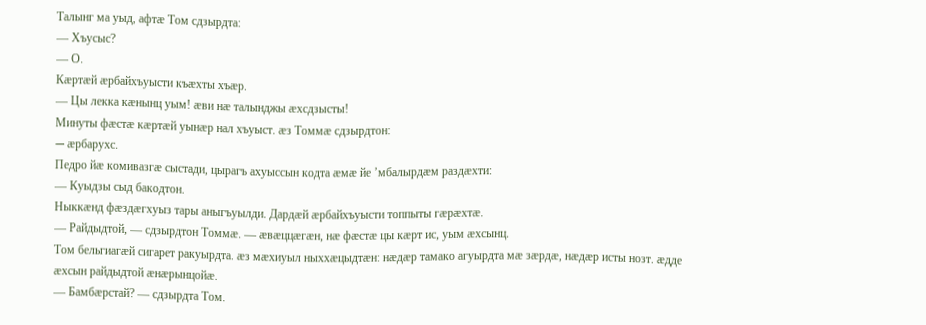Талынг ма уыд, афтæ Том сдзырдта:
— Хъусыс?
— О.
Кæртæй æрбайхъуысти къæхты хъæр.
— Цы лекка кæнынц уым! æви нæ талынджы æхсдзысты!
Минуты фæстæ кæртæй уынæр нал хъуыст. æз Томмæ сдзырдтон:
— æрбарухс.
Педро йæ комивазгæ сыстади, цырагъ ахуыссын кодта æмæ йе ’мбалырдæм раздæхти:
— Куыдзы сыд бакодтон.
Ныккæнд фæздæгхуыз тары аныгъуылди. Дардæй æрбайхъуысти топпыты гæрæхтæ.
— Райдыдтой, — сдзырдтон Томмæ. — æвæццæгæн, нæ фæстæ цы кæрт ис, уым æхсынц.
Том бельгиагæй сигарет ракуырдта. æз мæхиуыл ныххæцыдтæн: нæдæр тамако агуырдта мæ зæрдæ, нæдæр исты нозт. æдде æхсын райдыдтой æнæрынцойæ.
— Бамбæрстай? — сдзырдта Том.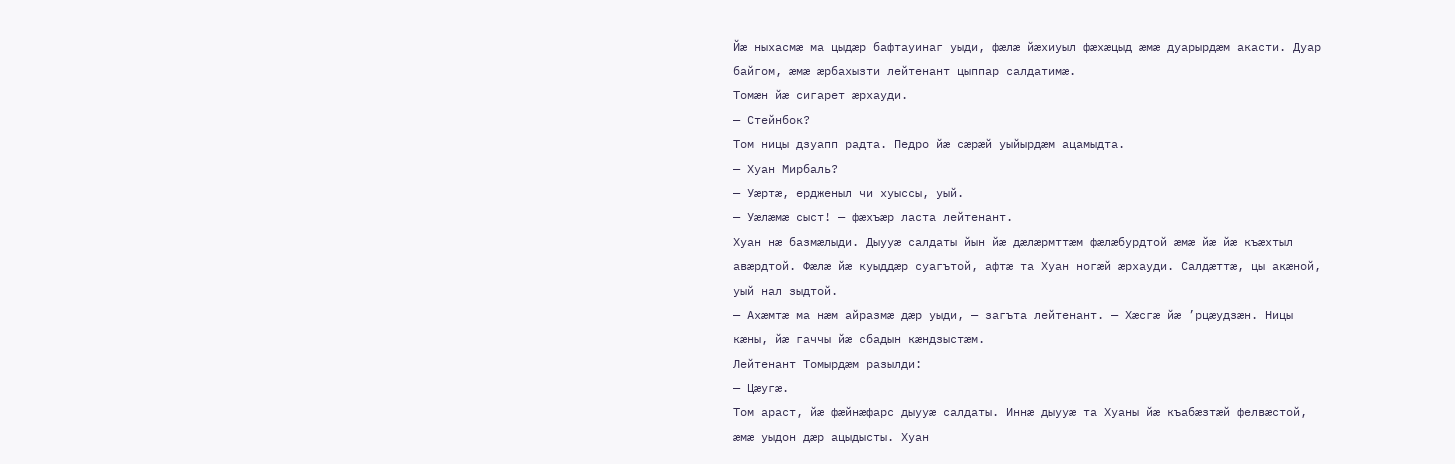Йæ ныхасмæ ма цыдæр бафтауинаг уыди, фæлæ йæхиуыл фæхæцыд æмæ дуарырдæм акасти. Дуар байгом, æмæ æрбахызти лейтенант цыппар салдатимæ.
Томæн йæ сигарет æрхауди.
— Стейнбок?
Том ницы дзуапп радта. Педро йæ сæрæй уыйырдæм ацамыдта.
— Хуан Мирбаль?
— Уæртæ, ердженыл чи хуыссы, уый.
— Уæлæмæ сыст! — фæхъæр ласта лейтенант.
Хуан нæ базмæлыди. Дыууæ салдаты йын йæ дæлæрмттæм фæлæбурдтой æмæ йæ йæ къæхтыл авæрдтой. Фæлæ йæ куыддæр суагътой, афтæ та Хуан ногæй æрхауди. Салдæттæ, цы акæной, уый нал зыдтой.
— Ахæмтæ ма нæм айразмæ дæр уыди, — загъта лейтенант. — Хæсгæ йæ ’рцæудзæн. Ницы кæны, йæ гаччы йæ сбадын кæндзыстæм.
Лейтенант Томырдæм разылди:
— Цæугæ.
Том араст, йæ фæйнæфарс дыууæ салдаты. Иннæ дыууæ та Хуаны йæ къабæзтæй фелвæстой, æмæ уыдон дæр ацыдысты. Хуан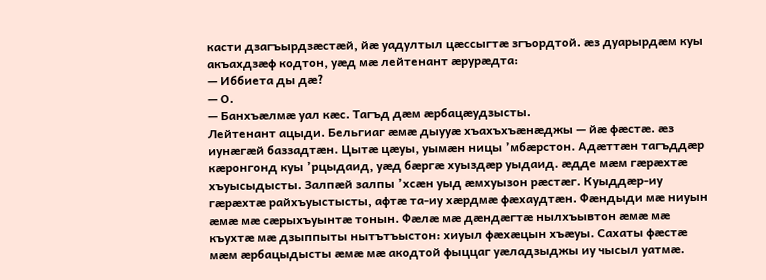касти дзагъырдзæстæй, йæ уадултыл цæссыгтæ згъордтой. æз дуарырдæм куы акъахдзæф кодтон, уæд мæ лейтенант æрурæдта:
— Иббиета ды дæ?
— О.
— Банхъæлмæ уал кæс. Тагъд дæм æрбацæудзысты.
Лейтенант ацыди. Бельгиаг æмæ дыууæ хъахъхъæнæджы — йæ фæстæ. æз иунæгæй баззадтæн. Цытæ цæуы, уымæн ницы ’мбæрстон. Адæттæн тагъддæр кæронгонд куы ’рцыдаид, уæд бæргæ хуыздæр уыдаид. æдде мæм гæрæхтæ хъуысыдысты. Залпæй залпы ’хсæн уыд æмхуызон рæстæг. Куыддæр-иу гæрæхтæ райхъуыстысты, афтæ та-иу хæрдмæ фæхаудтæн. Фæндыди мæ ниуын æмæ мæ сæрыхъуынтæ тонын. Фæлæ мæ дæндæгтæ нылхъывтон æмæ мæ къухтæ мæ дзыппыты нытътъыстон: хиуыл фæхæцын хъæуы. Сахаты фæстæ мæм æрбацыдысты æмæ мæ акодтой фыццаг уæладзыджы иу чысыл уатмæ.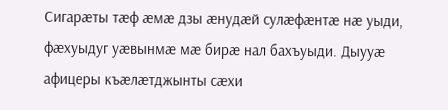Сигарæты тæф æмæ дзы æнудæй сулæфæнтæ нæ уыди, фæхуыдуг уæвынмæ мæ бирæ нал бахъуыди. Дыууæ афицеры къæлæтджынты сæхи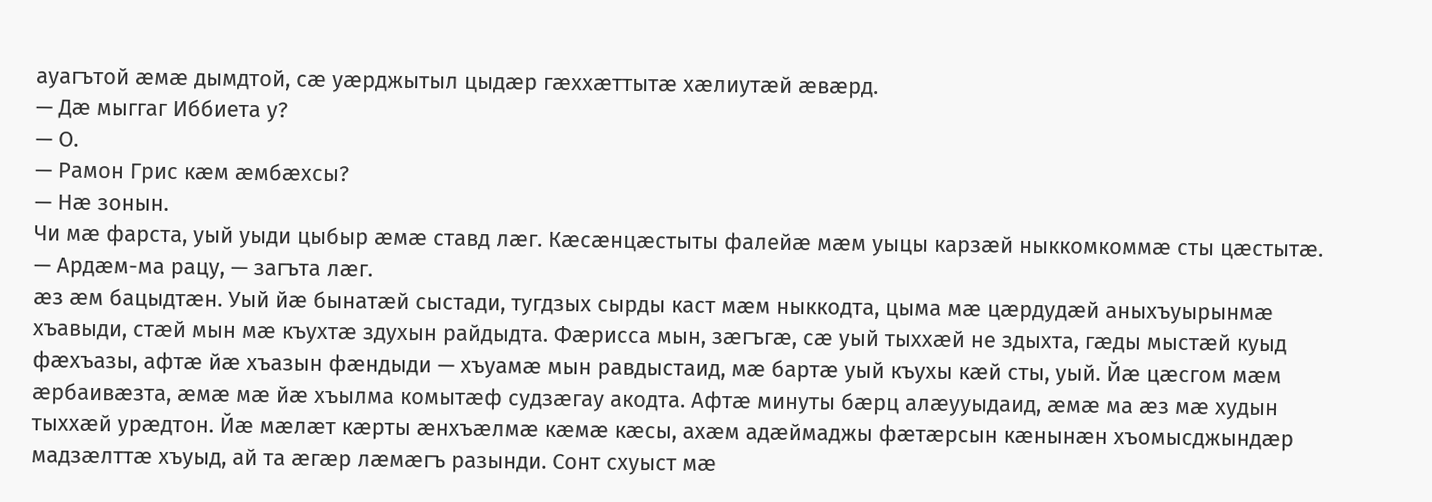ауагътой æмæ дымдтой, сæ уæрджытыл цыдæр гæххæттытæ хæлиутæй æвæрд.
— Дæ мыггаг Иббиета у?
— О.
— Рамон Грис кæм æмбæхсы?
— Нæ зонын.
Чи мæ фарста, уый уыди цыбыр æмæ ставд лæг. Кæсæнцæстыты фалейæ мæм уыцы карзæй ныккомкоммæ сты цæстытæ.
— Ардæм-ма рацу, — загъта лæг.
æз æм бацыдтæн. Уый йæ бынатæй сыстади, тугдзых сырды каст мæм ныккодта, цыма мæ цæрдудæй аныхъуырынмæ хъавыди, стæй мын мæ къухтæ здухын райдыдта. Фæрисса мын, зæгъгæ, сæ уый тыххæй не здыхта, гæды мыстæй куыд фæхъазы, афтæ йæ хъазын фæндыди — хъуамæ мын равдыстаид, мæ бартæ уый къухы кæй сты, уый. Йæ цæсгом мæм æрбаивæзта, æмæ мæ йæ хъылма комытæф судзæгау акодта. Афтæ минуты бæрц алæууыдаид, æмæ ма æз мæ худын тыххæй урæдтон. Йæ мæлæт кæрты æнхъæлмæ кæмæ кæсы, ахæм адæймаджы фæтæрсын кæнынæн хъомысджындæр мадзæлттæ хъуыд, ай та æгæр лæмæгъ разынди. Сонт схуыст мæ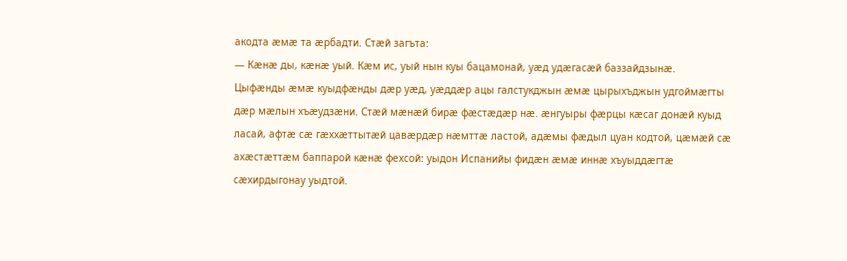акодта æмæ та æрбадти. Стæй загъта:
— Кæнæ ды, кæнæ уый. Кæм ис, уый нын куы бацамонай, уæд удæгасæй баззайдзынæ.
Цыфæнды æмæ куыдфæнды дæр уæд, уæддæр ацы галстукджын æмæ цырыхъджын удгоймæгты дæр мæлын хъæудзæни. Стæй мæнæй бирæ фæстæдæр нæ. æнгуыры фæрцы кæсаг донæй куыд ласай, афтæ сæ гæххæттытæй цавæрдæр нæмттæ ластой, адæмы фæдыл цуан кодтой, цæмæй сæ ахæстæттæм баппарой кæнæ фехсой: уыдон Испанийы фидæн æмæ иннæ хъуыддæгтæ сæхирдыгонау уыдтой.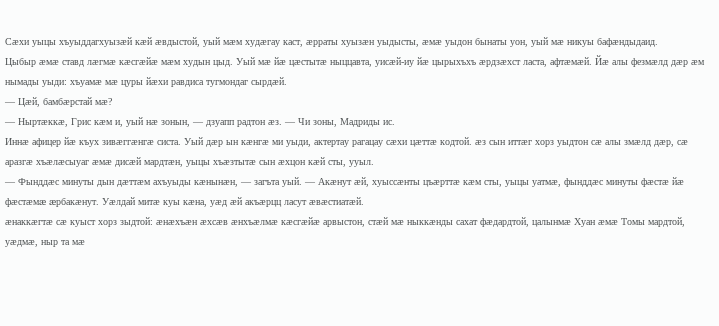Сæхи уыцы хъуыддагхуызæй кæй æвдыстой, уый мæм худæгау каст, æрраты хуызæн уыдысты, æмæ уыдон бынаты уон, уый мæ никуы бафæндыдаид.
Цыбыр æмæ ставд лæгмæ кæсгæйæ мæм худын цыд. Уый мæ йæ цæстытæ ныццавта, уисæй-иу йæ цырыхъхъ æрдзæхст ласта, афтæмæй. Йæ алы фезмæлд дæр æм нымады уыди: хъуамæ мæ цуры йæхи равдиса тугмондаг сырдæй.
— Цæй, бамбæрстай мæ?
— Ныртæккæ, Грис кæм и, уый нæ зонын, — дзуапп радтон æз. — Чи зоны, Мадриды ис.
Иннæ афицер йæ къух зивæггæнгæ систа. Уый дæр ын кæнгæ ми уыди, актертау рагацау сæхи цæттæ кодтой. æз сын иттæг хорз уыдтон сæ алы змæлд дæр, сæ аразгæ хъæлæсыуаг æмæ дисæй мардтæн, уыцы хъæзтытæ сын æхцон кæй сты, ууыл.
— Фынддæс минуты дын дæттæм ахъуыды кæнынæн, — загъта уый. — Акæнут æй, хуыссæнты цъæрттæ кæм сты, уыцы уатмæ, фынддæс минуты фæстæ йæ фæстæмæ æрбакæнут. Уæлдай митæ куы кæна, уæд æй акъæрцц ласут æвæстиатæй.
æнаккæгтæ сæ куыст хорз зыдтой: æнæхъæн æхсæв æнхъæлмæ кæсгæйæ арвыстон, стæй мæ ныккæнды сахат фæдардтой, цалынмæ Хуан æмæ Томы мардтой, уæдмæ, ныр та мæ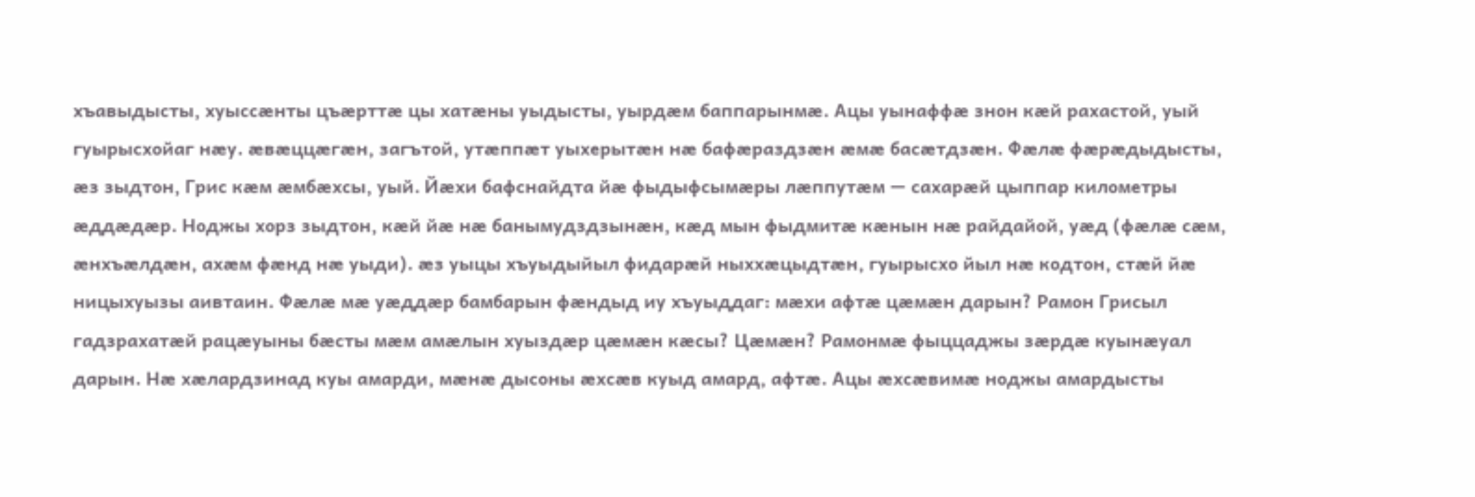хъавыдысты, хуыссæнты цъæрттæ цы хатæны уыдысты, уырдæм баппарынмæ. Ацы уынаффæ знон кæй рахастой, уый гуырысхойаг нæу. æвæццæгæн, загътой, утæппæт уыхерытæн нæ бафæраздзæн æмæ басæтдзæн. Фæлæ фæрæдыдысты, æз зыдтон, Грис кæм æмбæхсы, уый. Йæхи бафснайдта йæ фыдыфсымæры лæппутæм — сахарæй цыппар километры æддæдæр. Ноджы хорз зыдтон, кæй йæ нæ банымудздзынæн, кæд мын фыдмитæ кæнын нæ райдайой, уæд (фæлæ сæм, æнхъæлдæн, ахæм фæнд нæ уыди). æз уыцы хъуыдыйыл фидарæй ныххæцыдтæн, гуырысхо йыл нæ кодтон, стæй йæ ницыхуызы аивтаин. Фæлæ мæ уæддæр бамбарын фæндыд иу хъуыддаг: мæхи афтæ цæмæн дарын? Рамон Грисыл гадзрахатæй рацæуыны бæсты мæм амæлын хуыздæр цæмæн кæсы? Цæмæн? Рамонмæ фыццаджы зæрдæ куынæуал дарын. Нæ хæлардзинад куы амарди, мæнæ дысоны æхсæв куыд амард, афтæ. Ацы æхсæвимæ ноджы амардысты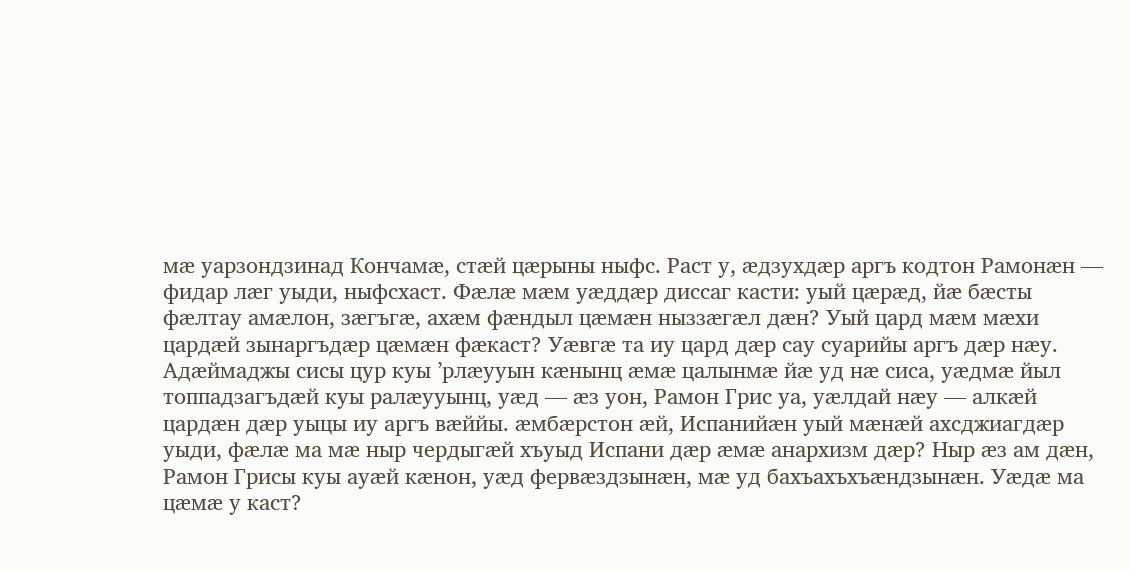мæ уарзондзинад Кончамæ, стæй цæрыны ныфс. Раст у, æдзухдæр аргъ кодтон Рамонæн — фидар лæг уыди, ныфсхаст. Фæлæ мæм уæддæр диссаг касти: уый цæрæд, йæ бæсты фæлтау амæлон, зæгъгæ, ахæм фæндыл цæмæн ныззæгæл дæн? Уый цард мæм мæхи цардæй зынаргъдæр цæмæн фæкаст? Уæвгæ та иу цард дæр сау суарийы аргъ дæр нæу. Адæймаджы сисы цур куы ’рлæууын кæнынц æмæ цалынмæ йæ уд нæ сиса, уæдмæ йыл топпадзагъдæй куы ралæууынц, уæд — æз уон, Рамон Грис уа, уæлдай нæу — алкæй цардæн дæр уыцы иу аргъ вæййы. æмбæрстон æй, Испанийæн уый мæнæй ахсджиагдæр уыди, фæлæ ма мæ ныр чердыгæй хъуыд Испани дæр æмæ анархизм дæр? Ныр æз ам дæн, Рамон Грисы куы ауæй кæнон, уæд фервæздзынæн, мæ уд бахъахъхъæндзынæн. Уæдæ ма цæмæ у каст?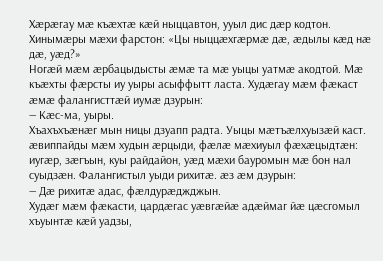Хæрæгау мæ къæхтæ кæй ныццавтон, ууыл дис дæр кодтон. Хинымæры мæхи фарстон: «Цы ныццæхгæрмæ дæ, æдылы кæд нæ дæ, уæд?»
Ногæй мæм æрбацыдысты æмæ та мæ уыцы уатмæ акодтой. Мæ къæхты фæрсты иу уыры асыффытт ласта. Худæгау мæм фæкаст æмæ фалангисттæй иумæ дзурын:
— Кæс-ма, уыры.
Хъахъхъæнæг мын ницы дзуапп радта. Уыцы мæтъæлхуызæй каст. æвиппайды мæм худын æрцыди, фæлæ мæхиуыл фæхæцыдтæн: иугæр, зæгъын, куы райдайон, уæд мæхи бауромын мæ бон нал суыдзæн. Фалангистыл уыди рихитæ. æз æм дзурын:
— Дæ рихитæ адас, фæлдурæджджын.
Худæг мæм фæкасти, цардæгас уæвгæйæ адæймаг йæ цæсгомыл хъуынтæ кæй уадзы,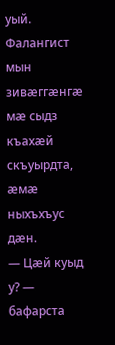уый. Фалангист мын зивæггæнгæ мæ сыдз къахæй скъуырдта, æмæ ныхъхъус дæн.
— Цæй куыд у? — бафарста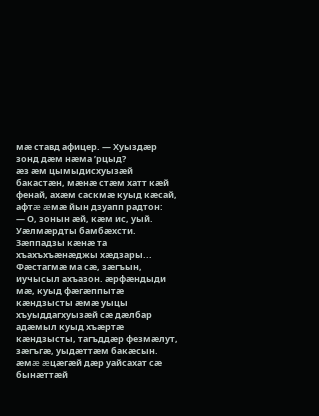мæ ставд афицер. — Хуыздæр зонд дæм нæма ’рцыд?
æз æм цымыдисхуызæй бакастæн, мæнæ стæм хатт кæй фенай, ахæм саскмæ куыд кæсай, афтæ æмæ йын дзуапп радтон:
— О, зонын æй, кæм ис, уый. Уæлмæрдты бамбæхсти. Зæппадзы кæнæ та хъахъхъæнæджы хæдзары...
Фæстагмæ ма сæ, зæгъын, иучысыл ахъазон. æрфæндыди мæ, куыд фæгæппытæ кæндзысты æмæ уыцы хъуыддагхуызæй сæ дæлбар адæмыл куыд хъæртæ кæндзысты, тагъддæр фезмæлут, зæгъгæ, уыдæттæм бакæсын. æмæ æцæгæй дæр уайсахат сæ бынæттæй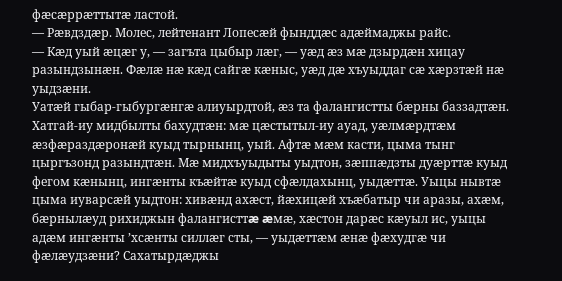фæсæррæттытæ ластой.
— Рæвдздæр. Молес, лейтенант Лопесæй фынддæс адæймаджы райс.
— Кæд уый æцæг у, — загъта цыбыр лæг, — уæд æз мæ дзырдæн хицау разындзынæн. Фæлæ нæ кæд сайгæ кæныс, уæд дæ хъуыддаг сæ хæрзтæй нæ уыдзæни.
Уатæй гыбар-гыбургæнгæ алиуырдтой, æз та фалангистты бæрны баззадтæн. Хатгай-иу мидбылты бахудтæн: мæ цæстытыл-иу ауад, уæлмæрдтæм æзфæраздæронæй куыд тырнынц, уый. Афтæ мæм касти, цыма тынг цыргъзонд разындтæн. Мæ мидхъуыдыты уыдтон, зæппæдзты дуæрттæ куыд фегом кæнынц, ингæнты къæйтæ куыд сфæлдахынц, уыдæттæ. Уыцы нывтæ цыма иуварсæй уыдтон: хивæнд ахæст, йæхицæй хъæбатыр чи аразы, ахæм, бæрнылæуд рихиджын фалангисттæ æмæ, хæстон дарæс кæуыл ис, уыцы адæм ингæнты ’хсæнты силлæг сты, — уыдæттæм æнæ фæхудгæ чи фæлæудзæни? Сахатырдæджы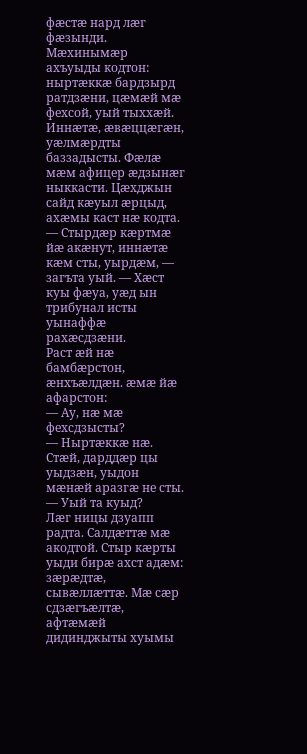фæстæ нард лæг фæзынди. Мæхинымæр ахъуыды кодтон: ныртæккæ бардзырд ратдзæни, цæмæй мæ фехсой, уый тыххæй. Иннæтæ, æвæццæгæн, уæлмæрдты баззадысты. Фæлæ мæм афицер æдзынæг ныккасти. Цæхджын сайд кæуыл æрцыд, ахæмы каст нæ кодта.
— Стырдæр кæртмæ йæ акæнут, иннæтæ кæм сты, уырдæм, — загъта уый. — Хæст куы фæуа, уæд ын трибунал исты уынаффæ рахæсдзæни.
Раст æй нæ бамбæрстон, æнхъæлдæн. æмæ йæ афарстон:
— Ау, нæ мæ фехсдзысты?
— Ныртæккæ нæ. Стæй, дарддæр цы уыдзæн, уыдон мæнæй аразгæ не сты.
— Уый та куыд?
Лæг ницы дзуапп радта. Салдæттæ мæ акодтой. Стыр кæрты уыди бирæ ахст адæм: зæрæдтæ, сывæллæттæ. Мæ сæр сдзæгъæлтæ, афтæмæй дидинджыты хуымы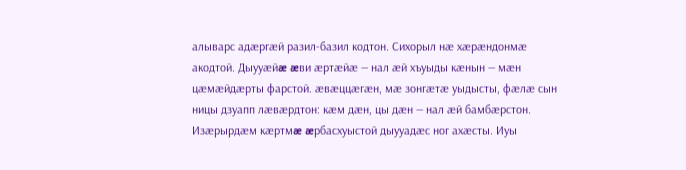алыварс адæргæй разил-базил кодтон. Сихорыл нæ хæрæндонмæ акодтой. Дыууæйæ æви æртæйæ — нал æй хъуыды кæнын — мæн цæмæйдæрты фарстой. æвæццæгæн, мæ зонгæтæ уыдысты, фæлæ сын ницы дзуапп лæвæрдтон: кæм дæн, цы дæн — нал æй бамбæрстон. Изæрырдæм кæртмæ æрбасхуыстой дыууадæс ног ахæсты. Иуы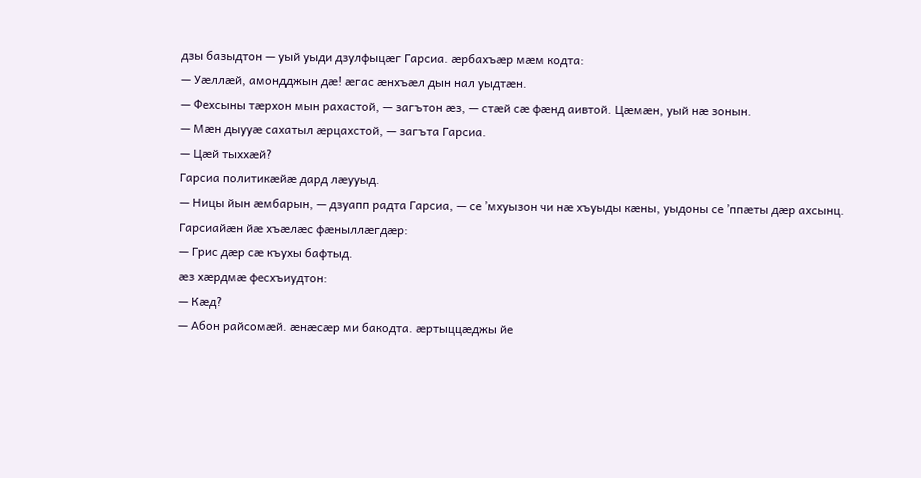дзы базыдтон — уый уыди дзулфыцæг Гарсиа. æрбахъæр мæм кодта:
— Уæллæй, амондджын дæ! æгас æнхъæл дын нал уыдтæн.
— Фехсыны тæрхон мын рахастой, — загътон æз, — стæй сæ фæнд аивтой. Цæмæн, уый нæ зонын.
— Мæн дыууæ сахатыл æрцахстой, — загъта Гарсиа.
— Цæй тыххæй?
Гарсиа политикæйæ дард лæууыд.
— Ницы йын æмбарын, — дзуапп радта Гарсиа, — се ’мхуызон чи нæ хъуыды кæны, уыдоны се ’ппæты дæр ахсынц.
Гарсиайæн йæ хъæлæс фæныллæгдæр:
— Грис дæр сæ къухы бафтыд.
æз хæрдмæ фесхъиудтон:
— Кæд?
— Абон райсомæй. æнæсæр ми бакодта. æртыццæджы йе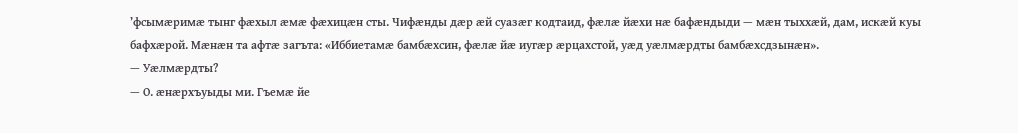’фсымæримæ тынг фæхыл æмæ фæхицæн сты. Чифæнды дæр æй суазæг кодтаид, фæлæ йæхи нæ бафæндыди — мæн тыххæй, дам, искæй куы бафхæрой. Мæнæн та афтæ загъта: «Иббиетамæ бамбæхсин, фæлæ йæ иугæр æрцахстой, уæд уæлмæрдты бамбæхсдзынæн».
— Уæлмæрдты?
— О. æнæрхъуыды ми. Гъемæ йе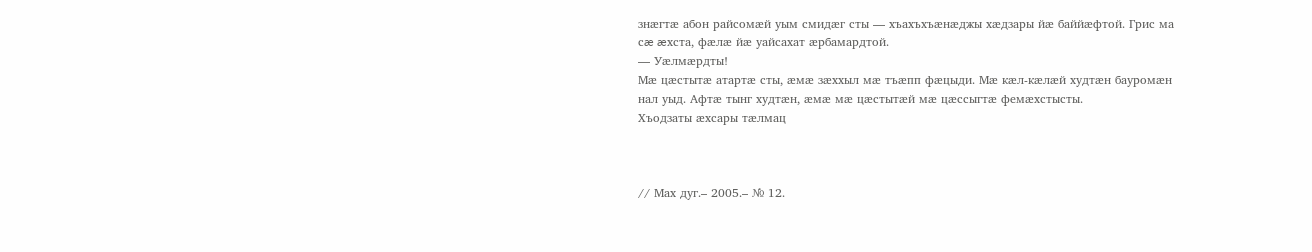знæгтæ абон райсомæй уым смидæг сты — хъахъхъæнæджы хæдзары йæ баййæфтой. Грис ма сæ æхста, фæлæ йæ уайсахат æрбамардтой.
— Уæлмæрдты!
Мæ цæстытæ атартæ сты, æмæ зæххыл мæ тъæпп фæцыди. Мæ кæл-кæлæй худтæн бауромæн нал уыд. Афтæ тынг худтæн, æмæ мæ цæстытæй мæ цæссыгтæ фемæхстысты.
Хъодзаты æхсары тæлмац



// Мах дуг.– 2005.– № 12.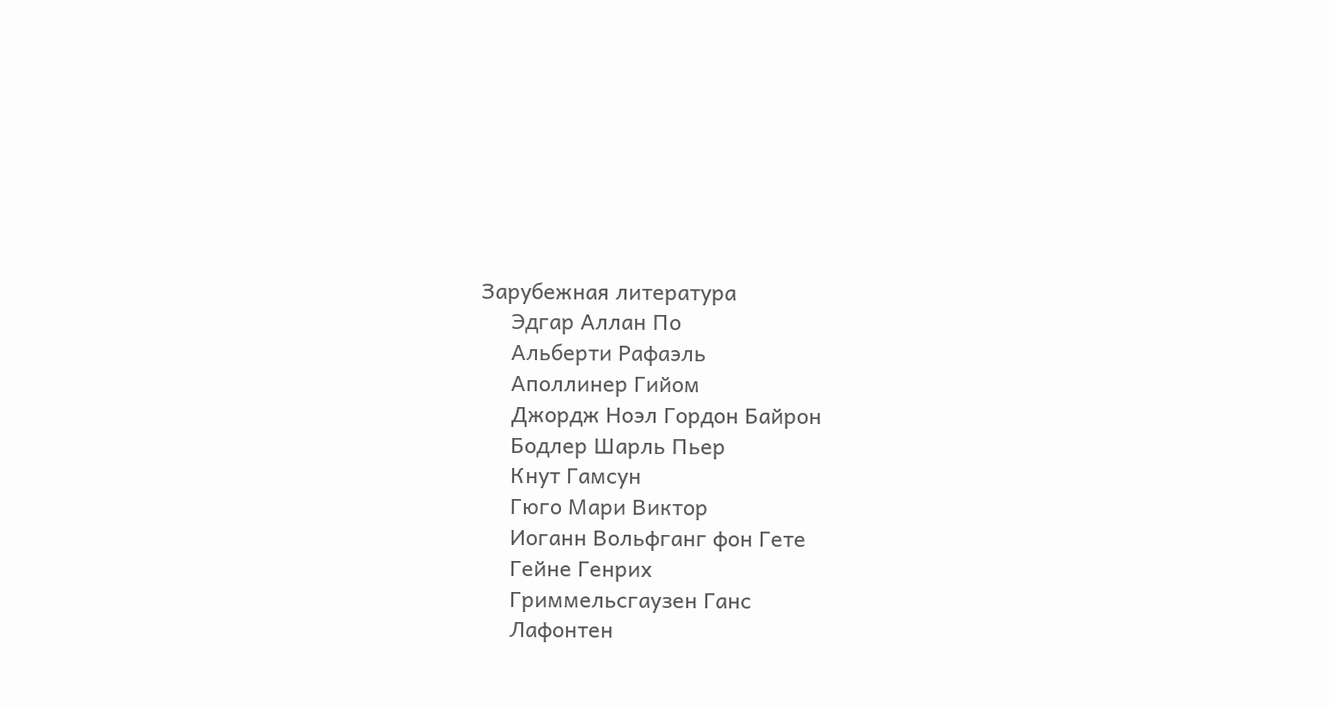Зарубежная литература
     Эдгар Аллан По
     Альберти Рафаэль
     Аполлинер Гийом
     Джордж Ноэл Гордон Байрон
     Бодлер Шарль Пьер
     Кнут Гамсун
     Гюго Мари Виктор
     Иоганн Вольфганг фон Гете
     Гейне Генрих
     Гриммельсгаузен Ганс
     Лафонтен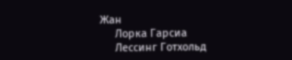Жан
     Лорка Гарсиа
     Лессинг Готхольд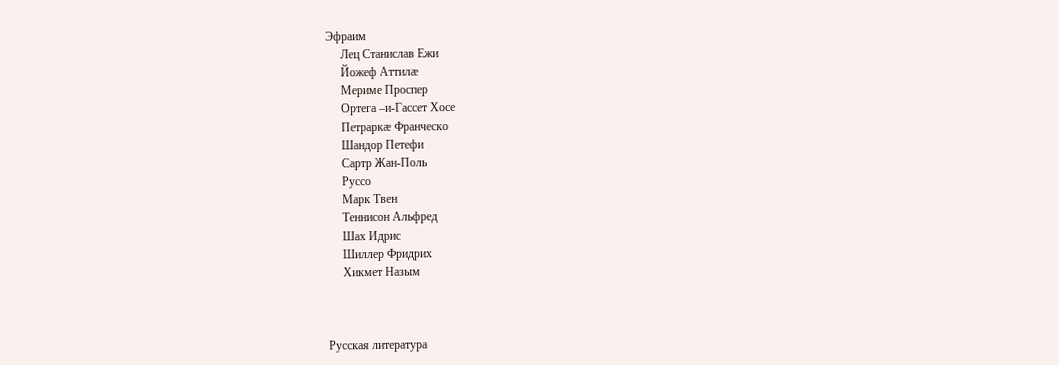Эфраим
     Лец Станислав Ежи
     Йожеф Аттилæ
     Мериме Проспер
     Ортега –и-Гассет Хосе
     Петраркæ Франческо
     Шандор Петефи
     Сартр Жан-Поль
     Руссо
     Марк Твен
     Теннисон Альфред
     Шах Идрис
     Шиллер Фридрих
     Хикмет Назым



Русская литература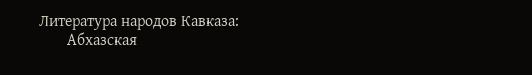Литература народов Кавказа:
       Абхазская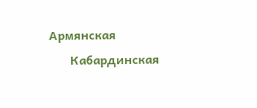Армянская
       Кабардинская